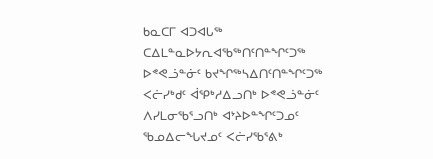ᑲᓇᑕᒥ ᐊᑐᐊᒐᖅ ᑕᐃᒪᓐᓇᐅᔭᕆᐊᖃᖅᑎᑦᑎᓐᖏᑦᑐᖅ ᐅᕝᕙᓘᓐᓃᑦ ᑲᔪᖏᖅᓴᐃᑎᑦᑎᓐᖏᑦᑐᖅ ᐸᓖᓯᒃᑯᑦ ᐋᕿᒃᓱᐃᓗᑎᒃ ᐅᕝᕙᓘᓐᓃᑦ ᐱᓯᒪᓂᖃᕐᓗᑎᒃ ᐊᔾᔨᐅᓐᖏᑦᑐᓄᑦ ᖃᓄᐃᓕᖓᔪᓄᑦ ᐸᓖᓯᖃᕐᕕᒃ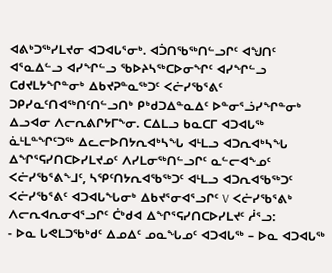ᐊᕕᒃᑐᖅᓯᒪᔪᓂ ᐊᑐᐊᒐᕐᓂᒃ. ᐊᑑᑎᖃᖅᑎᓪᓗᒋᑦ ᐊᖑᑎᑦ ᐊᕐᓇᐃᓪᓗ ᐊᓯᖏᓪᓗ ᖃᐅᔨᓴᖅᑕᐅᓂᖏᑦ ᐊᓯᖏᓪᓗ ᑕᑯᔪᒪᔭᖏᓐᓂᒃ ᐃᑲᔪᕈᓐᓇᖅᑐᑦ ᐸᓖᓯᖃᕐᕕᑦ ᑐᑭᓯᓇᑦᑎᐊᖅᑎᑦᑎᓪᓗᑎᒃ ᑭᒃᑯᑐᐃᓐᓇᐃᑦ ᐅᓐᓂᕐᓘᓯᖏᓐᓂᒃ ᐃᓗᐊᓂ ᐱᓕᕆᕕᒋᔭᒥᖕᓂ. ᑕᐃᒪᓗ ᑲᓇᑕᒥ ᐊᑐᐊᒐᖅ ᓈᒻᒪᓐᖏᑦᑐᖅ ᐃᓚᓕᐅᑎᔭᕆᐊᒃᓴᖓ ᐊᒻᒪᓗ ᐊᑐᕆᐊᒃᓴᖓ ᐃᖏᕐᕋᓯᑎᑕᐅᓯᒪᔪᓄᑦ ᐱᓯᒪᓂᖅᑎᓪᓗᒋᑦ ᓇᓪᓕᐊᖕᓄᑦ ᐸᓖᓯᖃᕐᕕᖕᒧᑦ, ᓴᕿᑦᑎᔭᕆᐊᖃᖅᑐᑦ ᐊᒻᒪᓗ ᐊᑐᕆᐊᖃᖅᑐᑦ ᐸᓖᓯᖃᕐᕕᑦ ᐊᑐᐊᒐᖓᓂᒃ ᐃᑲᔪᕐᓂᐊᕐᓗᒋᑦ V ᐸᓖᓯᖃᕐᕕᒃ ᐱᓕᕆᐊᕆᓂᐊᕐᓗᒋᑦ ᑖᒃᑯᐊ ᐃᖏᕐᕋᓯᑎᑕᐅᓯᒪᔪᑦ ᓲᕐᓗ:
- ᐅᓇ ᒐᕙᒪᑐᖃᒃᑯᑦ ᐃᓄᐃᑦ ᓄᓇᖓᓄᑦ ᐊᑐᐊᒐᖅ – ᐅᓇ ᐊᑐᐊᒐᖅ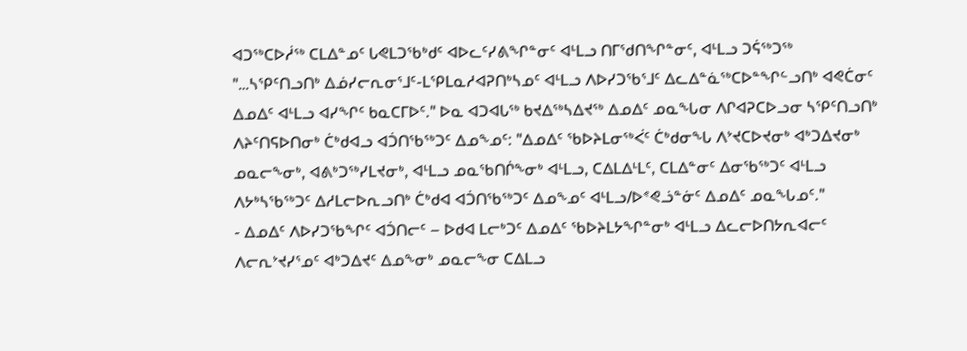ᐊᑐᖅᑕᐅᓲᖅ ᑕᒪᐃᓐᓄᑦ ᒐᕙᒪᑐᖃᒃᑯᑦ ᐊᐅᓚᑦᓯᕕᖏᓐᓂᑦ ᐊᒻᒪᓗ ᑎᒥᖁᑎᖏᓐᓂᑦ, ᐊᒻᒪᓗ ᑐᕌᖅᑐᖅ "…ᓴᕿᑦᑎᓗᑎᒃ ᐃᓅᓯᓕᕆᓂᕐᒧᑦ-ᒪᕿᒪᓇᓱᐊᕈᑎᒃᓴᓄᑦ ᐊᒻᒪᓗ ᐱᐅᓯᑐᖃᕐᒧᑦ ᐃᓚᐃᓐᓈᖅᑕᐅᓐᖏᓪᓗᑎᒃ ᐊᕙᑖᓂᑦ ᐃᓄᐃᑦ ᐊᒻᒪᓗ ᐊᓯᖏᑦ ᑲᓇᑕᒥᐅᑦ." ᐅᓇ ᐊᑐᐊᒐᖅ ᑲᔪᐃᖅᓴᐃᔪᖅ ᐃᓄᐃᑦ ᓄᓇᖓᓂ ᐱᒋᐊᕈᑕᐅᓗᓂ ᓴᕿᑦᑎᓗᑎᒃ ᐱᔨᑦᑎᕋᐅᑎᓂᒃ ᑖᒃᑯᐊᓗ ᐊᑑᑎᖃᖅᑐᑦ ᐃᓄᖕᓄᑦ: "ᐃᓄᐃᑦ ᖃᐅᔨᒪᓂᖅᐹᑦ ᑖᒃᑯᓂᖓ ᐱᔾᔪᑕᐅᔪᓂᒃ ᐊᒃᑐᐃᔪᓂᒃ ᓄᓇᓕᖕᓂᒃ, ᐊᕕᒃᑐᖅᓯᒪᔪᓂᒃ, ᐊᒻᒪᓗ ᓄᓇᖃᑎᒌᖕᓂᒃ ᐊᒻᒪᓗ, ᑕᐃᒪᐃᒻᒪᑦ, ᑕᒪᐃᓐᓂᑦ ᐃᓂᖃᖅᑐᑦ ᐊᒻᒪᓗ ᐱᔭᒃᓴᖃᖅᑐᑦ ᐃᓱᒪᓕᐅᕆᓗᑎᒃ ᑖᒃᑯᐊ ᐊᑑᑎᖃᖅᑐᑦ ᐃᓄᖕᓄᑦ ᐊᒻᒪᓗ/ᐅᕝᕙᓘᓐᓃᑦ ᐃᓄᐃᑦ ᓄᓇᖓᓄᑦ."
- ᐃᓄᐃᑦ ᐱᐅᓯᑐᖃᖏᑦ ᐊᑑᑎᓕᑦ – ᐅᑯᐊ ᒪᓕᒃᑐᑦ ᐃᓄᐃᑦ ᖃᐅᔨᒪᔭᖏᓐᓂᒃ ᐊᒻᒪᓗ ᐃᓚᓕᐅᑎᔭᕆᐊᓕᑦ ᐱᓕᕆᔾᔪᓯᕐᓄᑦ ᐊᒃᑐᐃᔪᑦ ᐃᓄᖕᓂᒃ ᓄᓇᓕᖕᓂ ᑕᐃᒪᓗ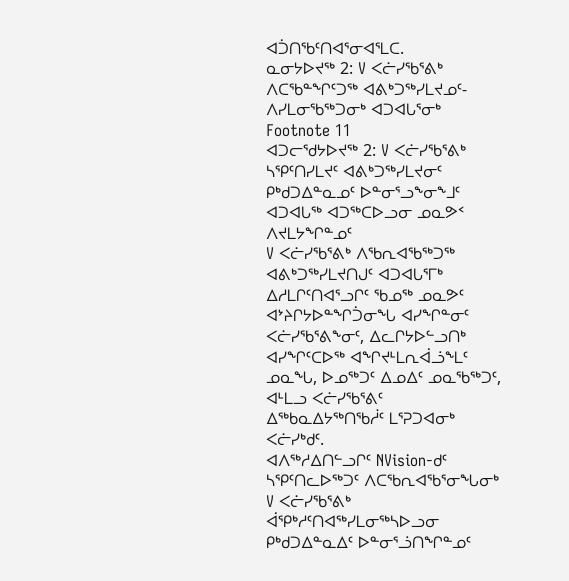ᐊᑑᑎᖃᑦᑎᐊᕐᓂᐊᕐᒪᑕ.
ᓇᓂᔭᐅᔪᖅ 2: V ᐸᓖᓯᖃᕐᕕᒃ ᐱᑕᖃᓐᖏᑦᑐᖅ ᐊᕕᒃᑐᖅᓯᒪᔪᓄᑦ-ᐱᓯᒪᓂᖃᖅᑐᓂᒃ ᐊᑐᐊᒐᕐᓂᒃ Footnote 11
ᐊᑐᓕᖁᔭᐅᔪᖅ 2: V ᐸᓖᓯᖃᕐᕕᒃ ᓴᕿᑦᑎᓯᒪᔪᑦ ᐊᕕᒃᑐᖅᓯᒪᔪᓂᑦ ᑭᒃᑯᑐᐃᓐᓇᓄᑦ ᐅᓐᓂᕐᓗᖕᓂᖕᒧᑦ ᐊᑐᐊᒐᖅ ᐊᑐᖅᑕᐅᓗᓂ ᓄᓇᕗᑉ ᐱᔪᒪᔭᖏᓐᓄᑦ
V ᐸᓖᓯᖃᕐᕕᒃ ᐱᖃᕆᐊᖃᖅᑐᖅ ᐊᕕᒃᑐᖅᓯᒪᔪᑎᒍᑦ ᐊᑐᐊᒐᕐᒥᒃ ᐃᓱᒪᒋᑦᑎᐊᕐᓗᒋᑦ ᖃᓄᖅ ᓄᓇᕗᑦ ᐊᔾᔨᒋᔭᐅᓐᖏᑑᓂᖓ ᐊᓯᖏᓐᓂᑦ ᐸᓖᓯᖃᕐᕕᖕᓂᑦ, ᐃᓚᒋᔭᐅᓪᓗᑎᒃ ᐊᓯᖏᑦᑕᐅᖅ ᐊᖏᔪᒻᒪᕆᐋᓘᖕᒪᑦ ᓄᓇᖓ, ᐅᓄᖅᑐᑦ ᐃᓄᐃᑦ ᓄᓇᖃᖅᑐᑦ, ᐊᒻᒪᓗ ᐸᓖᓯᖃᕐᕕᑦ ᐃᖅᑲᓇᐃᔭᖅᑎᖃᓲᑦ ᒪᕐᕈᑐᐊᓂᒃ ᐸᓖᓯᒃᑯᑦ.
ᐊᐱᖅᓱᐃᑎᓪᓗᒋᑦ NVision-ᑯᑦ ᓴᕿᑦᑎᓚᐅᖅᑐᑦ ᐱᑕᖃᕆᐊᖃᕐᓂᖓᓂᒃ V ᐸᓖᓯᖃᕐᕕᒃ ᐋᕿᒃᓱᑦᑎᐊᖅᓯᒪᓂᖅᓴᐅᓗᓂ ᑭᒃᑯᑐᐃᓐᓇᐃᑦ ᐅᓐᓂᕐᓘᑎᖏᓐᓄᑦ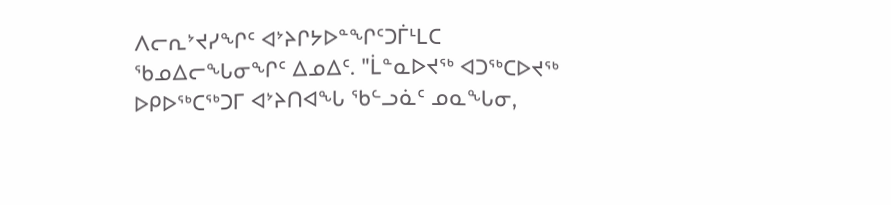ᐱᓕᕆᔾᔪᓯᖏᑦ ᐊᔾᔨᒋᔭᐅᓐᖏᑦᑐᒦᒻᒪᑕ ᖃᓄᐃᓕᖓᓂᖏᑦ ᐃᓄᐃᑦ. "ᒫᓐᓇᐅᔪᖅ ᐊᑐᖅᑕᐅᔪᖅ ᐅᑭᐅᖅᑕᖅᑐᒥ ᐊᔾᔨᑎᐊᖓ ᖃᓪᓗᓈᑦ ᓄᓇᖓᓂ,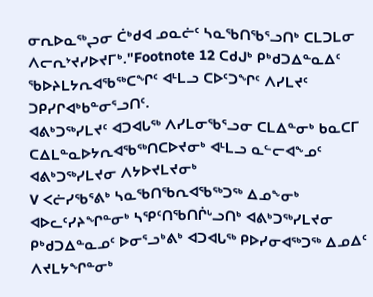ᓂᕆᐅᓇᖅᖢᓂ ᑖᒃᑯᐊ ᓄᓇᓖᑦ ᓴᓇᖃᑎᖃᕐᓗᑎᒃ ᑕᒪᑐᒪᓂ ᐱᓕᕆᔾᔪᓯᐅᔪᒥᒃ."Footnote 12 ᑕᑯᒍᒃ ᑭᒃᑯᑐᐃᓐᓇᐃᑦ ᖃᐅᔨᒪᔭᕆᐊᖃᖅᑕᖏᑦ ᐊᒻᒪᓗ ᑕᐅᑦᑐᖏᑦ ᐱᓯᒪᔪᑦ ᑐᑭᓯᒋᐊᒃᑲᓐᓂᕐᓗᑎᑦ.
ᐊᕕᒃᑐᖅᓯᒪᔪᑦ ᐊᑐᐊᒐᖅ ᐱᓯᒪᓂᖃᕐᓗᓂ ᑕᒪᐃᓐᓂᒃ ᑲᓇᑕᒥ ᑕᐃᒪᓐᓇᐅᔭᕆᐊᖃᖅᑎᑕᐅᔪᓂᒃ ᐊᒻᒪᓗ ᓇᓪᓕᐊᖕᓄᑦ ᐊᕕᒃᑐᖅᓯᒪᔪᓂ ᐱᔭᐅᔪᒪᔪᓂᒃ
V ᐸᓖᓯᖃᕐᕕᒃ ᓴᓇᖃᑎᖃᕆᐊᖃᖅᑐᖅ ᐃᓄᖕᓂᒃ ᐊᐅᓚᑦᓯᔨᖏᓐᓂᒃ ᓴᕿᑦᑎᖃᑎᒌᒡᓗᑎᒃ ᐊᕕᒃᑐᖅᓯᒪᔪᓂ ᑭᒃᑯᑐᐃᓐᓇᓄᑦ ᐅᓂᕐᓗᒃᕕᒃ ᐊᑐᐊᒐᖅ ᑭᐅᓯᓂᐊᖅᑐᖅ ᐃᓄᐃᑦ ᐱᔪᒪᔭᖏᓐᓂᒃ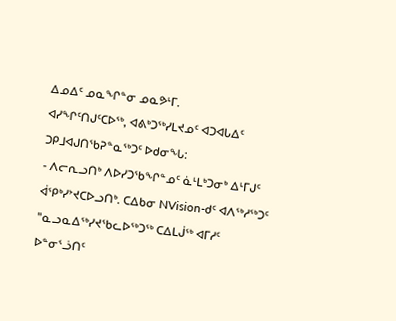ᐃᓄᐃᑦ ᓄᓇᖏᓐᓂ ᓄᓇᕗᒻᒥ.
ᐊᓯᖏᑦᑎᒍᑦᑕᐅᖅ, ᐊᕕᒃᑐᖅᓯᒪᔪᓄᑦ ᐊᑐᐊᒐᐃᑦ ᑐᑭᒧᐊᒍᑎᖃᕈᓐᓇᖅᑐᑦ ᐅᑯᓂᖓ:
- ᐱᓕᕆᓗᑎᒃ ᐱᐅᓯᑐᖃᖏᓐᓄᑦ ᓈᒻᒪᒃᑐᓂᒃ ᐃᒻᒥᒍᑦ ᐋᕿᒃᓯᔾᔪᑕᐅᓗᑎᒃ. ᑕᐃᑲᓂ NVision-ᑯᑦ ᐊᐱᖅᓱᖅᑐᑦ "ᓇᓗᓇᐃᖅᓯᔪᖃᓚᐅᖅᑐᖅ ᑕᐃᒪᒎᖅ ᐊᒥᓱᑦ ᐅᓐᓂᕐᓘᑎᑦ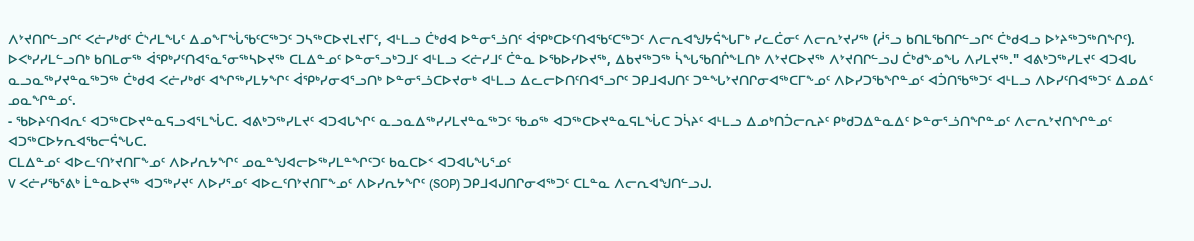ᐱᔾᔪᑎᒋᓪᓗᒋᑦ ᐸᓖᓯᒃᑯᑦ ᑖᔅᓱᒪᖓᑦ ᐃᓄᖕᒥᖔᖃᑦᑕᖅᑐᑦ ᑐᓴᖅᑕᐅᔪᒪᔪᒥᑦ, ᐊᒻᒪᓗ ᑖᒃᑯᐊ ᐅᓐᓂᕐᓘᑎᑦ ᐋᕿᒃᑕᐅᑦᑎᐊᖃᑦᑕᖅᑐᑦ ᐱᓕᕆᐊᖑᔭᕌᖓᒥᒃ ᓯᓚᑖᓂᑦ ᐱᓕᕆᔾᔪᓯᖅ (ᓲᕐᓗ ᑲᑎᒪᖃᑎᒋᓪᓗᒋᑦ ᑖᒃᑯᐊᓗ ᐅᔾᔨᖅᑐᖅᑎᖏᑦ). ᐅᐸᒃᓯᓯᒪᓪᓗᑎᒃ ᑲᑎᒪᓂᖅ ᐋᕿᒃᓯᑦᑎᐊᕐᓇᕐᓂᖅᓴᐅᔪᖅ ᑕᒪᐃᓐᓄᑦ ᐅᓐᓂᕐᓗᒃᑐᒧᑦ ᐊᒻᒪᓗ ᐸᓖᓯᒧᑦ ᑖᓐᓇ ᐅᖃᐅᓯᐅᔪᖅ, ᐃᑲᔪᖅᑐᖅ ᓵᖓᖃᑎᒌᖕᒪᑎᒃ ᐱᔾᔪᑕᐅᔪᖅ ᐱᔾᔪᑎᒋᓪᓗᒍ ᑖᒃᑯᖕᓄᖓ ᐱᓯᒪᔪᖅ." ᐊᕕᒃᑐᖅᓯᒪᔪᑦ ᐊᑐᐊᒐ ᓇᓗᓇᖅᓯᔪᓐᓇᖅᑐᖅ ᑖᒃᑯᐊ ᐸᓖᓯᒃᑯᑦ ᐊᖏᖅᓯᒪᔭᖏᑦ ᐋᕿᒃᓯᓂᐊᕐᓗᑎᒃ ᐅᓐᓂᕐᓘᑕᐅᔪᓂᒃ ᐊᒻᒪᓗ ᐃᓚᓕᐅᑎᑦᑎᐊᕐᓗᒋᑦ ᑐᑭᒧᐊᒍᑎᑦ ᑐᓐᖓᔾᔪᑎᒋᓂᐊᖅᑕᒥᖕᓄᑦ ᐱᐅᓯᑐᖃᖏᓐᓄᑦ ᐊᑑᑎᖃᖅᑐᑦ ᐊᒻᒪᓗ ᐱᐅᓯᑦᑎᐊᖅᑐᑦ ᐃᓄᐃᑦ ᓄᓇᖏᓐᓄᑦ.
- ᖃᐅᔨᑦᑎᐊᕆᑦ ᐊᑐᖅᑕᐅᔪᓐᓇᕋᓗᐊᕐᒪᖔᑕ. ᐊᕕᒃᑐᖅᓯᒪᔪᑦ ᐊᑐᐊᒐᖏᑦ ᓇᓗᓇᐃᖅᓯᓯᒪᔪᓐᓇᖅᑐᑦ ᖃᓄᖅ ᐊᑐᖅᑕᐅᔪᓐᓇᕋᒪᖔᑕ ᑐᓵᔨᑦ ᐊᒻᒪᓗ ᐃᓄᒃᑎᑑᓕᕆᔨᑦ ᑭᒃᑯᑐᐃᓐᓇᐃᑦ ᐅᓐᓂᕐᓘᑎᖏᓐᓄᑦ ᐱᓕᕆᔾᔪᑎᖏᓐᓄᑦ ᐊᑐᖅᑕᐅᔭᕆᐊᖃᓕᕌᖓᑕ.
ᑕᒪᐃᓐᓄᑦ ᐊᐅᓚᑦᑎᔾᔪᑎᒥᖕᓄᑦ ᐱᐅᓯᕆᔭᖏᑦ ᓄᓇᓐᖑᐊᓕᐅᖅᓯᒪᓐᖏᑦᑐᑦ ᑲᓇᑕᐅᑉ ᐊᑐᐊᒐᖓᕐᓄᑦ
V ᐸᓖᓯᖃᕐᕕᒃ ᒫᓐᓇᐅᔪᖅ ᐊᑐᖅᓯᔪᑦ ᐱᐅᓯᕐᓄᑦ ᐊᐅᓚᑦᑎᔾᔪᑎᒥᖕᓄᑦ ᐱᐅᓯᕆᔭᖏᑦ (SOP) ᑐᑭᒧᐊᒍᑎᒋᓂᐊᖅᑐᑦ ᑕᒪᓐᓇ ᐱᓕᕆᐊᖑᑎᓪᓗᒍ.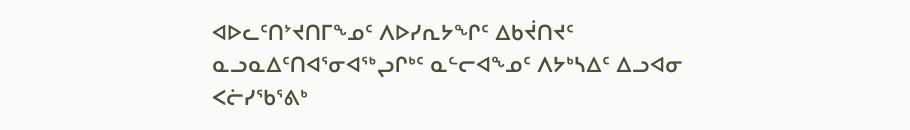ᐊᐅᓚᑦᑎᔾᔪᑎᒥᖕᓄᑦ ᐱᐅᓯᕆᔭᖏᑦ ᐃᑲᔫᑎᔪᑦ ᓇᓗᓇᐃᑦᑎᐊᕐᓂᐊᖅᖢᒋᒃᑦ ᓇᓪᓕᐊᖕᓄᑦ ᐱᔭᒃᓴᐃᑦ ᐃᓗᐊᓂ ᐸᓖᓯᖃᕐᕕᒃ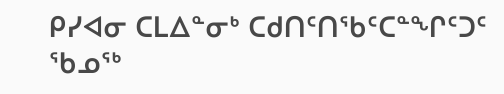ᑭᓯᐊᓂ ᑕᒪᐃᓐᓂᒃ ᑕᑯᑎᑦᑎᖃᑦᑕᓐᖏᑦᑐᑦ ᖃᓄᖅ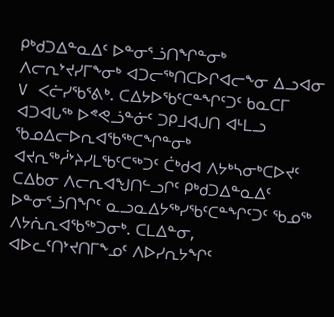ᑭᒃᑯᑐᐃᓐᓇᐃᑦ ᐅᓐᓂᕐᓘᑎᖏᓐᓂᒃ ᐱᓕᕆᔾᔪᓯᒥᖕᓂᒃ ᐊᑐᓕᖅᑎᑕᐅᒋᐊᓕᖕᓂ ᐃᓗᐊᓂ V ᐸᓖᓯᖃᕐᕕᒃ. ᑕᐃᔭᐅᖃᑦᑕᓐᖏᑦᑐᑦ ᑲᓇᑕᒥ ᐊᑐᐊᒐᖅ ᐅᕝᕙᓘᓐᓃᑦ ᑐᑭᒧᐊᒍᑎ ᐊᒻᒪᓗ ᖃᓄᐃᓕᐅᕆᐊᖃᖅᑕᖏᓐᓂᒃ ᐊᔪᕆᖅᓲᔾᔨᓯᒪᖃᑦᑕᖅᑐᑦ ᑖᒃᑯᐊ ᐱᔭᒃᓴᓂᒃᑕᐅᔪᑦ ᑕᐃᑲᓂ ᐱᓕᕆᐊᖑᑎᓪᓗᒋᑦ ᑭᒃᑯᑐᐃᓐᓇᐃᑦ ᐅᓐᓂᕐᓘᑎᖏᑦ ᓇᓗᓇᐃᔭᖅᓯᖃᑦᑕᓐᖏᑦᑐᑦ ᖃᓄᖅ ᐱᔭᕇᕆᐊᖃᖅᑐᓂᒃ. ᑕᒪᐃᓐᓂ, ᐊᐅᓚᑦᑎᔾᔪᑎᒥᖕᓄᑦ ᐱᐅᓯᕆᔭᖏᑦ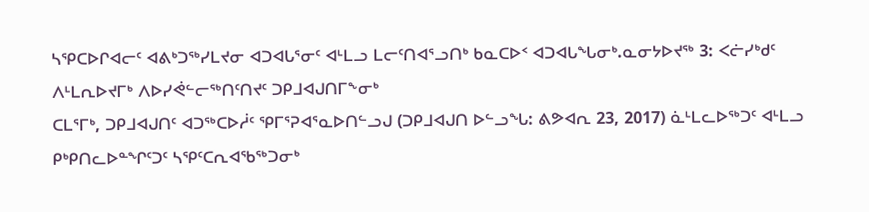ᓴᕿᑕᐅᒋᐊᓕᑦ ᐊᕕᒃᑐᖅᓯᒪᔪᓂ ᐊᑐᐊᒐᕐᓂᑦ ᐊᒻᒪᓗ ᒪᓕᑦᑎᐊᕐᓗᑎᒃ ᑲᓇᑕᐅᑉ ᐊᑐᐊᒐᖓᓂᒃ.ᓇᓂᔭᐅᔪᖅ 3: ᐸᓖᓯᒃᑯᑦ ᐱᒻᒪᕆᐅᔪᒥᒃ ᐱᐅᓯᕚᓪᓕᖅᑎᑦᑎᔪᑦ ᑐᑭᒧᐊᒍᑎᒥᖕᓂᒃ
ᑕᒪᕐᒥᒃ, ᑐᑭᒧᐊᒍᑎᑦ ᐊᑐᖅᑕᐅᓲᑦ ᕿᒥᕐᕈᐊᕐᓇᐅᑎᓪᓗᒍ (ᑐᑭᒧᐊᒍᑎ ᐅᓪᓗᖓ: ᕕᕗᐊᕆ 23, 2017) ᓈᒻᒪᓚᐅᖅᑐᑦ ᐊᒻᒪᓗ ᑭᒃᑭᑎᓚᐅᓐᖏᑦᑐᑦ ᓴᕿᑦᑕᕆᐊᖃᖅᑐᓂᒃ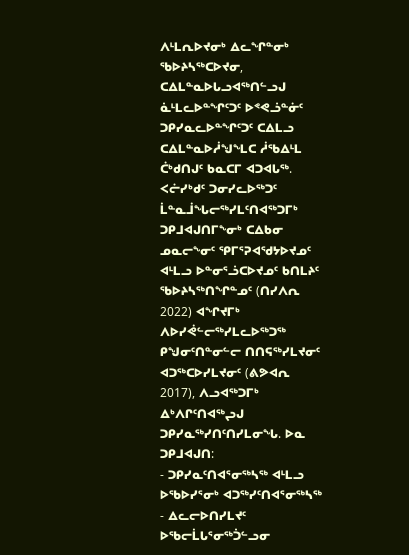ᐱᒻᒪᕆᐅᔪᓂᒃ ᐃᓚᖏᓐᓂᒃ ᖃᐅᔨᓴᖅᑕᐅᔪᓂ, ᑕᐃᒪᓐᓇᐅᒐᓗᐊᖅᑎᓪᓗᒍ ᓈᒻᒪᓚᐅᓐᖏᑦᑐᑦ ᐅᕝᕙᓘᓐᓃᑦ ᑐᑭᓯᓇᓚᐅᓐᖏᑦᑐᑦ ᑕᐃᒪᓗ ᑕᐃᒪᓐᓇᐅᓲᖑᖕᒪᑕ ᓲᖃᐃᒻᒪ ᑖᒃᑯᑎᒍᑦ ᑲᓇᑕᒥ ᐊᑐᐊᒐᖅ.
ᐸᓖᓯᒃᑯᑦ ᑐᓂᓯᓚᐅᖅᑐᑦ ᒫᓐᓇᒨᖓᓕᖅᓯᒪᑦᑎᐊᖅᑐᒥᒃ ᑐᑭᒧᐊᒍᑎᒥᖕᓂᒃ ᑕᐃᑲᓂ ᓄᓇᓕᖕᓂᑦ ᕿᒥᕐᕈᐊᖁᔭᐅᔪᓄᑦ ᐊᒻᒪᓗ ᐅᓐᓂᕐᓘᑕᐅᔪᓄᑦ ᑲᑎᒪᔨᑦ ᖃᐅᔨᓴᖅᑎᖏᓐᓄᑦ (ᑎᓯᐱᕆ 2022) ᐊᖏᔪᒥᒃ ᐱᐅᓯᕚᓪᓕᖅᓯᒪᓚᐅᖅᑐᖅ ᑭᖑᓂᑦᑎᓐᓂᓪᓕ ᑎᑎᕋᖅᓯᒪᔪᓂᑦ ᐊᑐᖅᑕᐅᓯᒪᔪᓂᑦ (ᕕᕗᐊᕆ 2017), ᐱᓗᐊᖅᑐᒥᒃ ᐃᒃᐱᒋᑦᑎᐊᖅᖢᒍ ᑐᑭᓯᓇᖅᓯᑎᑦᑎᓯᒪᓂᖓ. ᐅᓇ ᑐᑭᒧᐊᒍᑎ:
- ᑐᑭᓯᓇᑦᑎᐊᕐᓂᖅᓴᖅ ᐊᒻᒪᓗ ᐅᖃᐅᓯᕐᓂᒃ ᐊᑐᖅᓯᑦᑎᐊᕐᓂᖅᓴᖅ
- ᐃᓚᓕᐅᑎᓯᒪᔪᑦ ᐅᖃᓕᒫᒐᕐᓂᖅᑑᓪᓗᓂ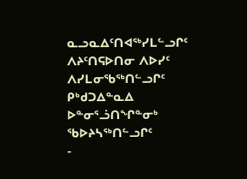ᓇᓗᓇᐃᑦᑎᐊᖅᓯᒪᓪᓗᒋᑦ ᐱᔨᑦᑎᕋᐅᑎᓂ ᐱᐅᓯᑦ ᐱᓯᒪᓂᖃᖅᑎᓪᓗᒋᑦ ᑭᒃᑯᑐᐃᓐᓇᐃ ᐅᓐᓂᕐᓘᑎᖏᓐᓂᒃ ᖃᐅᔨᓴᖅᑎᓪᓗᒋᑦ
-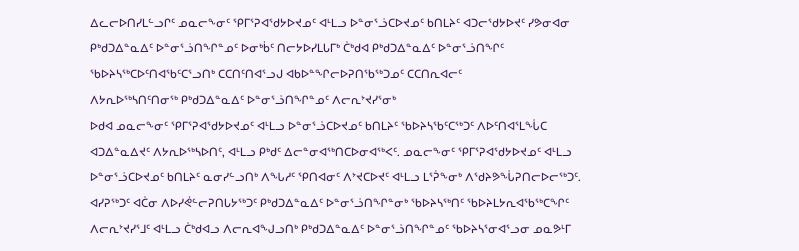ᐃᓚᓕᐅᑎᓯᒪᓪᓗᒋᑦ ᓄᓇᓕᖕᓂᑦ ᕿᒥᕐᕈᐊᖁᔭᐅᔪᓄᑦ ᐊᒻᒪᓗ ᐅᓐᓂᕐᓘᑕᐅᔪᓄᑦ ᑲᑎᒪᔨᑦ ᐊᑐᓕᖁᔭᐅᔪᑦ ᓯᕗᓂᐊᓂ ᑭᒃᑯᑐᐃᓐᓇᐃᑦ ᐅᓐᓂᕐᓘᑎᖏᓐᓄᑦ ᐅᓂᒃᑳᑦ ᑎᓕᔭᐅᓯᒪᒐᒥᒃ ᑖᒃᑯᐊ ᑭᒃᑯᑐᐃᓐᓇᐃᑦ ᐅᓐᓂᕐᓘᑎᖏᑦ ᖃᐅᔨᓴᖅᑕᐅᑦᑎᐊᖃᑦᑕᕐᓗᑎᒃ ᑕᑕᑎᑦᑎᐊᕐᓗᒍ ᐊᑲᐅᓐᖏᓕᐅᕈᑎᖃᖅᑐᓄᑦ ᑕᑕᑎᕆᐊᓕᑦ
ᐱᔭᕆᐅᖅᓴᑎᑦᑎᓂᖅ ᑭᒃᑯᑐᐃᓐᓇᐃᑦ ᐅᓐᓂᕐᓘᑎᖏᓐᓄᑦ ᐱᓕᕆᔾᔪᓯᕐᓂᒃ
ᐅᑯᐊ ᓄᓇᓕᖕᓂᑦ ᕿᒥᕐᕈᐊᖁᔭᐅᔪᓄᑦ ᐊᒻᒪᓗ ᐅᓐᓂᕐᓘᑕᐅᔪᓄᑦ ᑲᑎᒪᔨᑦ ᖃᐅᔨᓴᖃᑦᑕᖅᑐᑦ ᐱᐅᑦᑎᐊᕐᒪᖔᑕ ᐊᑐᐃᓐᓇᐃᔪᑦ ᐱᔭᕆᐅᖅᓴᐅᑎᑦ, ᐊᒻᒪᓗ ᑭᒃᑯᑦ ᐃᓕᓐᓂᐊᖅᑎᑕᐅᓂᐊᖅᐸᑦ. ᓄᓇᓕᖕᓂᑦ ᕿᒥᕐᕈᐊᖁᔭᐅᔪᓄᑦ ᐊᒻᒪᓗ ᐅᓐᓂᕐᓘᑕᐅᔪᓄᑦ ᑲᑎᒪᔨᑦ ᓇᓂᓯᓪᓗᑎᒃ ᐱᖓᓱᑦ ᕿᑎᐊᓂᑦ ᐱᔾᔪᑕᐅᔪᑦ ᐊᒻᒪᓗ ᒪᕐᕉᖕᓂᒃ ᐱᖁᔨᕗᖔᕈᑎᓕᐅᓕᖅᑐᑦ.
ᐊᓯᕈᖅᑐᑦ ᐊᑖᓂ ᐱᐅᓯᕚᓪᓕᕈᑎᒐᔭᖅᑐᑦ ᑭᒃᑯᑐᐃᓐᓇᐃᑦ ᐅᓐᓂᕐᓘᑎᖏᓐᓂᒃ ᖃᐅᔨᓴᖅᑎᑦ ᖃᐅᔨᒪᔭᕆᐊᖃᖅᑕᖏᑦ ᐱᓕᕆᔾᔪᓯᕐᒧᑦ ᐊᒻᒪᓗ ᑖᒃᑯᐊᓗ ᐱᓕᕆᐊᖑᓗᑎᒃ ᑭᒃᑯᑐᐃᓐᓇᐃᑦ ᐅᓐᓂᕐᓘᑎᖏᓐᓄᑦ ᖃᐅᔨᓴᕐᓂᐊᕐᓗᓂ ᓄᓇᕗᒻᒥ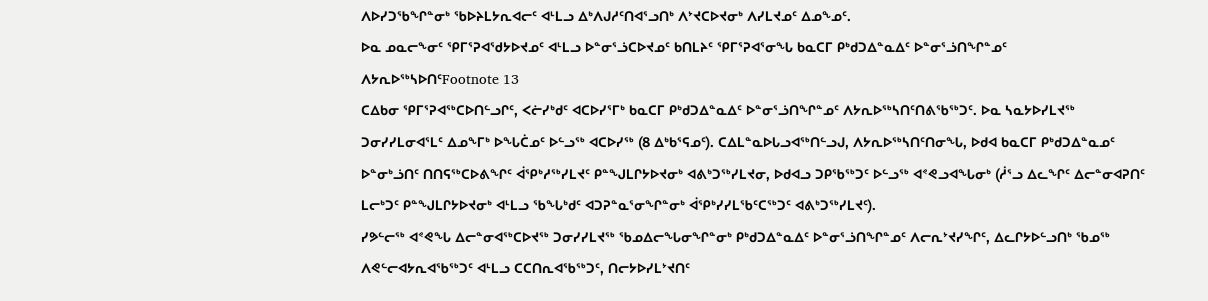ᐱᐅᓯᑐᖃᖏᓐᓂᒃ ᖃᐅᔨᒪᔭᕆᐊᓕᑦ ᐊᒻᒪᓗ ᐃᒃᐱᒍᓱᑦᑎᐊᕐᓗᑎᒃ ᐱᔾᔪᑕᐅᔪᓂᒃ ᐱᓯᒪᔪᓄᑦ ᐃᓄᖕᓄᑦ.
ᐅᓇ ᓄᓇᓕᖕᓂᑦ ᕿᒥᕐᕈᐊᖁᔭᐅᔪᓄᑦ ᐊᒻᒪᓗ ᐅᓐᓂᕐᓘᑕᐅᔪᓄᑦ ᑲᑎᒪᔨᑦ ᕿᒥᕐᕈᐊᕐᓂᖓ ᑲᓇᑕᒥ ᑭᒃᑯᑐᐃᓐᓇᐃᑦ ᐅᓐᓂᕐᓘᑎᖏᓐᓄᑦ ᐱᔭᕆᐅᖅᓴᐅᑎᑦFootnote 13
ᑕᐃᑲᓂ ᕿᒥᕐᕈᐊᖅᑕᐅᑎᓪᓗᒋᑦ, ᐸᓖᓯᒃᑯᑦ ᐊᑕᐅᓯᕐᒥᒃ ᑲᓇᑕᒥ ᑭᒃᑯᑐᐃᓐᓇᐃᑦ ᐅᓐᓂᕐᓘᑎᖏᓐᓄᑦ ᐱᔭᕆᐅᖅᓴᑎᑦᑎᕕᖃᖅᑐᑦ. ᐅᓇ ᓴᓇᔭᐅᓯᒪᔪᖅ ᑐᓂᓯᓯᒪᓂᐊᕐᒪᑦ ᐃᓄᖕᒥᒃ ᐅᖓᑖᓄᑦ ᐅᓪᓗᖅ ᐊᑕᐅᓯᖅ (8 ᐃᒃᑲᕐᕋᓄᑦ). ᑕᐃᒪᓐᓇᐅᒐᓗᐊᖅᑎᓪᓗᒍ, ᐱᔭᕆᐅᖅᓴᑎᑦᑎᓂᖓ, ᐅᑯᐊ ᑲᓇᑕᒥ ᑭᒃᑯᑐᐃᓐᓇᓄᑦ ᐅᓐᓂᒃᓘᑎᑦ ᑎᑎᕋᖅᑕᐅᕕᖏᑦ ᐋᕿᒃᓱᖅᓯᒪᔪᑦ ᑭᓐᖑᒪᒋᔭᐅᔪᓂᒃ ᐊᕕᒃᑐᖅᓯᒪᔪᓂ, ᐅᑯᐊᓗ ᑐᑭᖃᖅᑐᑦ ᐅᓪᓗᖅ ᐊᕝᕙᓗᐊᖓᓂᒃ (ᓲᕐᓗ ᐃᓚᖏᑦ ᐃᓕᓐᓂᐊᕈᑎᑦ ᒪᓕᒃᑐᑦ ᑭᓐᖑᒪᒋᔭᐅᔪᓂᒃ ᐊᒻᒪᓗ ᖃᖓᒃᑯᑦ ᐊᑐᕈᓐᓇᕐᓂᖏᓐᓂᒃ ᐋᕿᒃᓯᓯᒪᖃᑦᑕᖅᑐᑦ ᐊᕕᒃᑐᖅᓯᒪᔪᑦ).
ᓯᕗᓪᓕᖅ ᐊᕝᕙᖓ ᐃᓕᓐᓂᐊᖅᑕᐅᔪᖅ ᑐᓂᓯᓯᒪᔪᖅ ᖃᓄᐃᓕᖓᓂᖏᓐᓂᒃ ᑭᒃᑯᑐᐃᓐᓇᐃᑦ ᐅᓐᓂᕐᓘᑎᖏᓐᓄᑦ ᐱᓕᕆᔾᔪᓯᖏᑦ, ᐃᓚᒋᔭᐅᓪᓗᑎᒃ ᖃᓄᖅ ᐱᕙᓪᓕᐊᔭᕆᐊᖃᖅᑐᑦ ᐊᒻᒪᓗ ᑕᑕᑎᕆᐊᖃᖅᑐᑦ, ᑎᓕᔭᐅᓯᒪᔾᔪᑎᑦ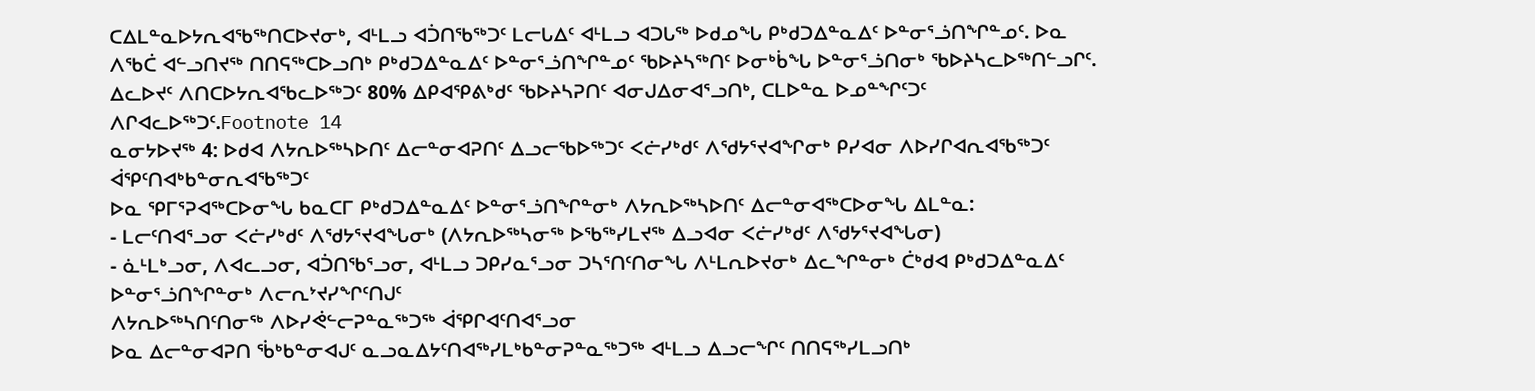ᑕᐃᒪᓐᓇᐅᔭᕆᐊᖃᖅᑎᑕᐅᔪᓂᒃ, ᐊᒻᒪᓗ ᐊᑑᑎᖃᖅᑐᑦ ᒪᓕᒐᐃᑦ ᐊᒻᒪᓗ ᐊᑐᒐᖅ ᐅᑯᓄᖓ ᑭᒃᑯᑐᐃᓐᓇᐃᑦ ᐅᓐᓂᕐᓘᑎᖏᓐᓄᑦ. ᐅᓇ ᐱᖃᑖ ᐊᓪᓗᑎᔪᖅ ᑎᑎᕋᖅᑕᐅᓗᑎᒃ ᑭᒃᑯᑐᐃᓐᓇᐃᑦ ᐅᓐᓂᕐᓘᑎᖏᓐᓄᑦ ᖃᐅᔨᓴᖅᑎᑦ ᐅᓂᒃᑳᖓ ᐅᓐᓂᕐᓘᑎᓂᒃ ᖃᐅᔨᓴᓚᐅᖅᑎᓪᓗᒋᑦ. ᐃᓚᐅᔪᑦ ᐱᑎᑕᐅᔭᕆᐊᖃᓚᐅᖅᑐᑦ 80% ᐃᑭᐊᕿᕕᒃᑯᑦ ᖃᐅᔨᓴᕈᑎᑦ ᐊᓂᒍᐃᓂᐊᕐᓗᑎᒃ, ᑕᒪᐅᓐᓇ ᐅᓄᓐᖏᑦᑐᑦ ᐱᒋᐊᓚᐅᖅᑐᑦ.Footnote 14
ᓇᓂᔭᐅᔪᖅ 4: ᐅᑯᐊ ᐱᔭᕆᐅᖅᓴᐅᑎᑦ ᐃᓕᓐᓂᐊᕈᑎᑦ ᐃᓗᓕᖃᐅᖅᑐᑦ ᐸᓖᓯᒃᑯᑦ ᐱᖁᔭᕐᔪᐊᖏᓂᒃ ᑭᓯᐊᓂ ᐱᐅᓯᒋᐊᕆᐊᖃᖅᑐᑦ ᐋᕿᑦᑎᐊᒃᑲᓐᓂᕆᐊᖃᖅᑐᑦ
ᐅᓇ ᕿᒥᕐᕈᐊᖅᑕᐅᓂᖓ ᑲᓇᑕᒥ ᑭᒃᑯᑐᐃᓐᓇᐃᑦ ᐅᓐᓂᕐᓘᑎᖏᓐᓂᒃ ᐱᔭᕆᐅᖅᓴᐅᑎᑦ ᐃᓕᓐᓂᐊᖅᑕᐅᓂᖓ ᐃᒪᓐᓇ:
- ᒪᓕᑦᑎᐊᕐᓗᓂ ᐸᓖᓯᒃᑯᑦ ᐱᖁᔭᕐᔪᐊᖓᓂᒃ (ᐱᔭᕆᐅᖅᓴᓂᖅ ᐅᖃᖅᓯᒪᔪᖅ ᐃᓗᐊᓂ ᐸᓖᓯᒃᑯᑦ ᐱᖁᔭᕐᔪᐊᖓᓂ)
- ᓈᒻᒪᒃᓗᓂ, ᐱᐊᓚᓗᓂ, ᐊᑑᑎᖃᕐᓗᓂ, ᐊᒻᒪᓗ ᑐᑭᓯᓇᕐᓗᓂ ᑐᓴᕐᑎᑦᑎᓂᖓ ᐱᒻᒪᕆᐅᔪᓂᒃ ᐃᓚᖏᓐᓂᒃ ᑖᒃᑯᐊ ᑭᒃᑯᑐᐃᓐᓇᐃᑦ ᐅᓐᓂᕐᓘᑎᖏᓐᓂᒃ ᐱᓕᕆᔾᔪᓯᖏᑦᑎᒍᑦ
ᐱᔭᕆᐅᖅᓴᑎᑦᑎᓂᖅ ᐱᐅᓯᕚᓪᓕᕈᓐᓇᖅᑐᖅ ᐋᕿᒋᐊᑦᑎᐊᕐᓗᓂ
ᐅᓇ ᐃᓕᓐᓂᐊᕈᑎ ᖄᒃᑲᓐᓂᐊᒍᑦ ᓇᓗᓇᐃᔭᑦᑎᐊᖅᓯᒪᒃᑲᓐᓂᕈᓐᓇᖅᑐᖅ ᐊᒻᒪᓗ ᐃᓗᓕᖏᑦ ᑎᑎᕋᖅᓯᒪᓗᑎᒃ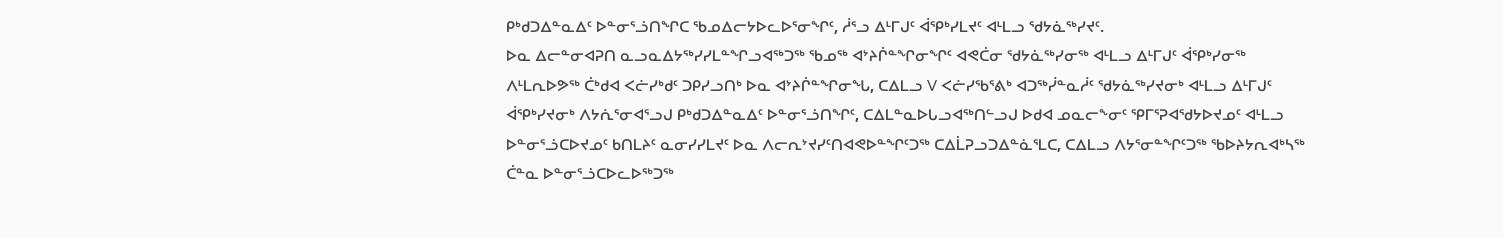ᑭᒃᑯᑐᐃᓐᓇᐃᑦ ᐅᓐᓂᕐᓘᑎᖏᑕ ᖃᓄᐃᓕᔭᐅᓚᐅᕐᓂᖏᑦ, ᓲᕐᓗ ᐃᒻᒥᒍᑦ ᐋᕿᒃᓯᒪᔪᑦ ᐊᒻᒪᓗ ᖁᔭᓈᖅᓯᔪᑦ.
ᐅᓇ ᐃᓕᓐᓂᐊᕈᑎ ᓇᓗᓇᐃᔭᖅᓯᓯᒪᓐᖏᓗᐊᖅᑐᖅ ᖃᓄᖅ ᐊᔾᔨᒌᓐᖏᓂᖏᑦ ᐊᕙᑖᓂ ᖁᔭᓈᖅᓯᓂᖅ ᐊᒻᒪᓗ ᐃᒻᒥᒍᑦ ᐋᕿᒃᓯᓂᖅ
ᐱᒻᒪᕆᐅᕗᖅ ᑖᒃᑯᐊ ᐸᓖᓯᒃᑯᑦ ᑐᑭᓯᓗᑎᒃ ᐅᓇ ᐊᔾᔨᒌᓐᖏᓂᖓ, ᑕᐃᒪᓗ V ᐸᓖᓯᖃᕐᕕᒃ ᐊᑐᖅᓰᓐᓇᓲᑦ ᖁᔭᓈᖅᓯᔪᓂᒃ ᐊᒻᒪᓗ ᐃᒻᒥᒍᑦ ᐋᕿᒃᓯᔪᓂᒃ ᐱᔭᕇᕐᓂᐊᕐᓗᒍ ᑭᒃᑯᑐᐃᓐᓇᐃᑦ ᐅᓐᓂᕐᓘᑎᖏᑦ, ᑕᐃᒪᓐᓇᐅᒐᓗᐊᖅᑎᓪᓗᒍ ᐅᑯᐊ ᓄᓇᓕᖕᓂᑦ ᕿᒥᕐᕈᐊᖁᔭᐅᔪᓄᑦ ᐊᒻᒪᓗ ᐅᓐᓂᕐᓘᑕᐅᔪᓄᑦ ᑲᑎᒪᔨᑦ ᓇᓂᓯᓯᒪᔪᑦ ᐅᓇ ᐱᓕᕆᔾᔪᓯᑦᑎᐊᕙᐅᓐᖏᑦᑐᖅ ᑕᐃᒫᕈᓗᑐᐃᓐᓈᕐᒪᑕ, ᑕᐃᒪᓗ ᐱᔭᕐᓂᓐᖏᑦᑐᖅ ᖃᐅᔨᔭᕆᐊᒃᓴᖅ ᑖᓐᓇ ᐅᓐᓂᕐᓘᑕᐅᓚᐅᖅᑐᖅ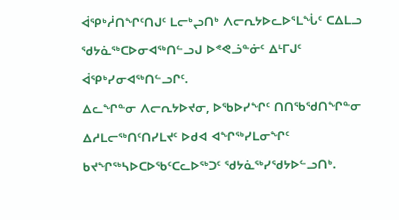ᐋᕿᒃᓲᑎᖏᑦᑎᒍᑦ ᒪᓕᒃᖢᑎᒃ ᐱᓕᕆᔭᐅᓚᐅᕐᒪᖔᑦ ᑕᐃᒪᓗ ᖁᔭᓈᖅᑕᐅᓂᐊᖅᑎᓪᓗᒍ ᐅᕝᕙᓘᓐᓃᑦ ᐃᒻᒥᒍᑦ ᐋᕿᒃᓯᓂᐊᖅᑎᓪᓗᒋᑦ.
ᐃᓚᖏᓐᓂ ᐱᓕᕆᔭᐅᔪᓂ, ᐅᖃᐅᓯᖏᑦ ᑎᑎᖃᖁᑎᖏᓐᓂ ᐃᓱᒪᓕᖅᑎᑦᑎᓯᒪᔪᑦ ᐅᑯᐊ ᐊᖏᖅᓯᒪᓂᖏᑦ ᑲᔪᖏᖅᓴᐅᑕᐅᖃᑦᑕᓚᐅᖅᑐᑦ ᖁᔭᓈᖅᓯᖁᔭᐅᓪᓗᑎᒃ.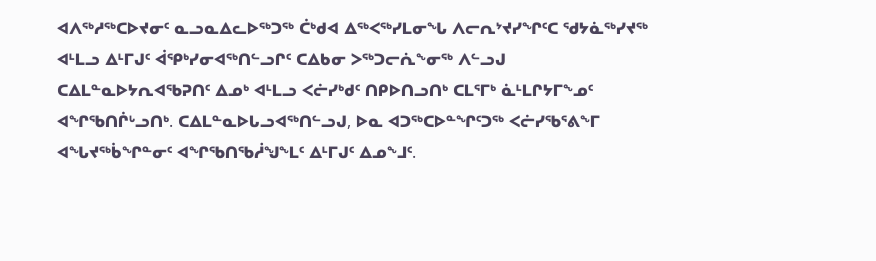ᐊᐱᖅᓱᖅᑕᐅᔪᓂᑦ ᓇᓗᓇᐃᓚᐅᖅᑐᖅ ᑖᒃᑯᐊ ᐃᖅᐸᖅᓯᒪᓂᖓ ᐱᓕᕆᔾᔪᓯᖏᑦᑕ ᖁᔭᓈᖅᓯᔪᖅ ᐊᒻᒪᓗ ᐃᒻᒥᒍᑦ ᐋᕿᒃᓯᓂᐊᖅᑎᓪᓗᒋᑦ ᑕᐃᑲᓂ ᐳᖅᑐᓕᕇᖕᓂᖅ ᐱᓪᓗᒍ ᑕᐃᒪᓐᓇᐅᔭᕆᐊᖃᕈᑎᑦ ᐃᓄᒃ ᐊᒻᒪᓗ ᐸᓖᓯᒃᑯᑦ ᑎᑭᐅᑎᓗᑎᒃ ᑕᒪᕐᒥᒃ ᓈᒻᒪᒋᔭᒥᖕᓄᑦ ᐊᖏᖃᑎᒌᒡᓗᑎᒃ. ᑕᐃᒪᓐᓇᐅᒐᓗᐊᖅᑎᓪᓗᒍ, ᐅᓇ ᐊᑐᖅᑕᐅᓐᖏᑦᑐᖅ ᐸᓖᓯᖃᕐᕕᖕᒥ ᐊᖓᔪᖅᑳᖏᓐᓂᑦ ᐊᖏᖃᑎᖃᓲᖑᖕᒪᑦ ᐃᒻᒥᒍᑦ ᐃᓄᖕᒧᑦ.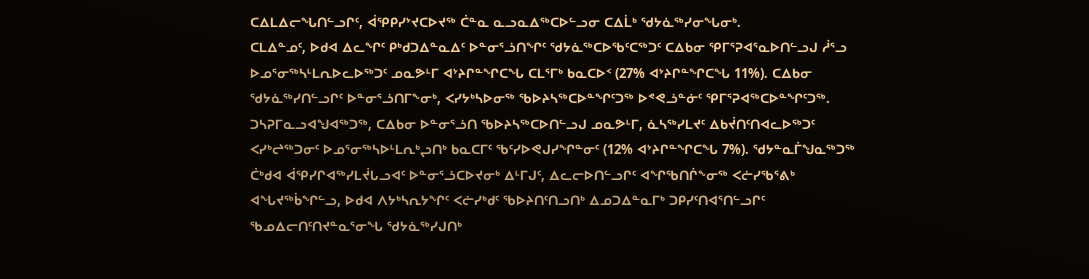ᑕᐃᒪᐃᓕᖓᑎᓪᓗᒋᑦ, ᐋᕿᑭᓯᔾᔪᑕᐅᔪᖅ ᑖᓐᓇ ᓇᓗᓇᐃᖅᑕᐅᓪᓗᓂ ᑕᐃᒫᒃ ᖁᔭᓈᖅᓯᓂᖓᓂᒃ.
ᑕᒪᐃᓐᓄᑦ, ᐅᑯᐊ ᐃᓚᖏᑦ ᑭᒃᑯᑐᐃᓐᓇᐃᑦ ᐅᓐᓂᕐᓘᑎᖏᑦ ᖁᔭᓈᖅᑕᐅᖃᑦᑕᖅᑐᑦ ᑕᐃᑲᓂ ᕿᒥᕐᕈᐊᕐᓇᐅᑎᓪᓗᒍ ᓲᕐᓗ ᐅᓄᕐᓂᖅᓴᒻᒪᕆᐅᓚᐅᖅᑐᑦ ᓄᓇᕗᒻᒥ ᐊᔾᔨᒋᓐᖏᑕᖓ ᑕᒪᕐᒥᒃ ᑲᓇᑕᐅᑉ (27% ᐊᔾᔨᒋᓐᖏᑕᖓ 11%). ᑕᐃᑲᓂ ᖁᔭᓈᖅᓯᑎᓪᓗᒋᑦ ᐅᓐᓂᕐᓘᑎᒥᖕᓂᒃ, ᐸᓯᔭᒃᓴᐅᓂᖅ ᖃᐅᔨᓴᖅᑕᐅᓐᖏᑦᑐᖅ ᐅᕝᕙᓘᓐᓃᑦ ᕿᒥᕐᕈᐊᖅᑕᐅᓐᖏᑦᑐᖅ. ᑐᓴᕈᒥᓇᓗᐊᖑᐊᖅᑐᖅ, ᑕᐃᑲᓂ ᐅᓐᓂᕐᓘᑎ ᖃᐅᔨᓴᖅᑕᐅᑎᓪᓗᒍ ᓄᓇᕗᒻᒥ, ᓈᓴᖅᓯᒪᔪᑦ ᐃᑲᔫᑎᑦᑎᐊᓚᐅᖅᑐᑦ ᐸᓯᒃᖠᖅᑐᓂᑦ ᐅᓄᕐᓂᖅᓴᐅᒻᒪᕆᒃᖢᑎᒃ ᑲᓇᑕᒥᑦ ᖃᑦᓯᐅᕙᒍᓯᖏᓐᓂᑦ (12% ᐊᔾᔨᒋᓐᖏᑕᖓ 7%). ᖁᔭᓐᓇᒦᖑᓇᖅᑐᖅ ᑖᒃᑯᐊ ᐋᕿᓯᒋᐊᖅᓯᒪᔫᒐᓗᐊᑦ ᐅᓐᓂᕐᓘᑕᐅᔪᓂᒃ ᐃᒻᒥᒍᑦ, ᐃᓚᓕᐅᑎᓪᓗᒋᑦ ᐊᖏᖃᑎᒌᖕᓂᖅ ᐸᓖᓯᖃᕐᕕᒃ ᐊᖓᔪᖅᑳᖏᓪᓗ, ᐅᑯᐊ ᐱᔭᒃᓴᕆᔭᖏᑦ ᐸᓖᓯᒃᑯᑦ ᖃᐅᔨᑎᑦᑎᓗᑎᒃ ᐃᓄᑐᐃᓐᓇᒥᒃ ᑐᑭᓯᑦᑎᐊᕐᑎᓪᓗᒋᑦ ᖃᓄᐃᓕᑎᑦᑎᔪᓐᓇᕐᓂᖓ ᖁᔭᓈᖅᓯᒍᑎᒃ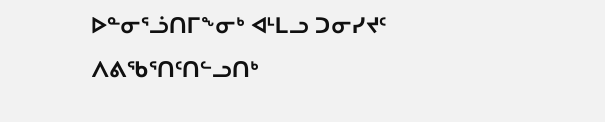ᐅᓐᓂᕐᓘᑎᒥᖕᓂᒃ ᐊᒻᒪᓗ ᑐᓂᓯᔪᑦ ᐱᕕᖃᕐᑎᑦᑎᓪᓗᑎᒃ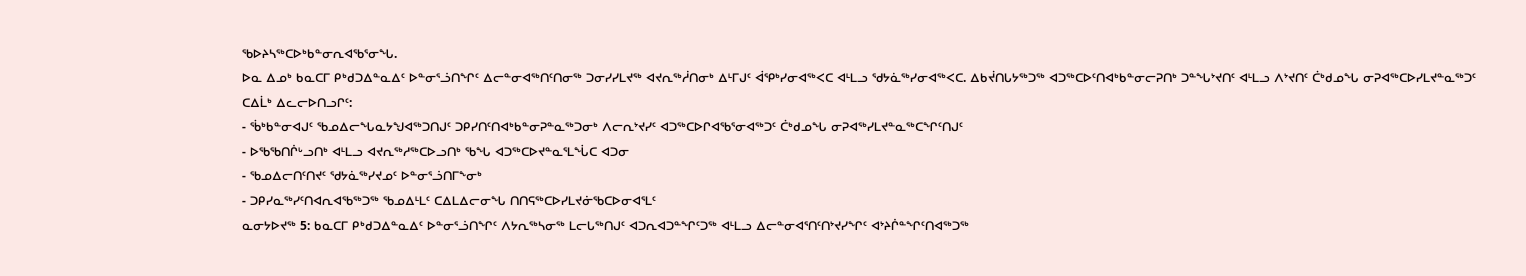ᖃᐅᔨᓴᖅᑕᐅᒃᑲᓐᓂᕆᐊᖃᕐᓂᖓ.
ᐅᓇ ᐃᓄᒃ ᑲᓇᑕᒥ ᑭᒃᑯᑐᐃᓐᓇᐃᑦ ᐅᓐᓂᕐᓘᑎᖏᑦ ᐃᓕᓐᓂᐊᖅᑎᑦᑎᓂᖅ ᑐᓂᓯᓯᒪᔪᖅ ᐊᔪᕆᖅᓲᑎᓂᒃ ᐃᒻᒥᒍᑦ ᐋᕿᒃᓯᓂᐊᖅᐸᑕ ᐊᒻᒪᓗ ᖁᔭᓈᖅᓯᓂᐊᖅᐸᑕ. ᐃᑲᔫᑎᒐᔭᖅᑐᖅ ᐊᑐᖅᑕᐅᑦᑎᐊᒃᑲᓐᓂᓕᕈᑎᒃ ᑐᓐᖓᔾᔪᑎᑦ ᐊᒻᒪᓗ ᐱᔾᔪᑎᑦ ᑖᒃᑯᓄᖓ ᓂᕈᐊᖅᑕᐅᓯᒪᔪᓐᓇᖅᑐᑦ ᑕᐃᒫᒃ ᐃᓚᓕᐅᑎᓗᒋᑦ:
- ᖄᒃᑲᓐᓂᐊᒍᑦ ᖃᓄᐃᓕᖓᓇᔭᖑᐊᖅᑐᑎᒍᑦ ᑐᑭᓯᑎᑦᑎᐊᒃᑲᓐᓂᕈᓐᓇᖅᑐᓂᒃ ᐱᓕᕆᔾᔪᓯᑦ ᐊᑐᖅᑕᐅᒋᐊᖃᕐᓂᐊᖅᑐᑦ ᑖᒃᑯᓄᖓ ᓂᕈᐊᖅᓯᒪᔪᓐᓇᖅᑕᖏᑦᑎᒍᑦ
- ᐅᖃᖃᑎᒌᒡᓗᑎᒃ ᐊᒻᒪᓗ ᐊᔪᕆᖅᓱᖅᑕᐅᓗᑎᒃ ᖃᖓ ᐊᑐᖅᑕᐅᔪᓐᓇᕐᒪᖔᑕ ᐊᑐᓂ
- ᖃᓄᐃᓕᑎᑦᑎᔪᑦ ᖁᔭᓈᖅᓯᔪᓄᑦ ᐅᓐᓂᕐᓘᑎᒥᖕᓂᒃ
- ᑐᑭᓯᓇᖅᓯᑦᑎᐊᕆᐊᖃᖅᑐᖅ ᖃᓄᐃᒻᒪᑦ ᑕᐃᒪᐃᓕᓂᖓ ᑎᑎᕋᖅᑕᐅᓯᒪᔪᓃᖃᑕᐅᓂᐊᕐᒪᑦ
ᓇᓂᔭᐅᔪᖅ 5: ᑲᓇᑕᒥ ᑭᒃᑯᑐᐃᓐᓇᐃᑦ ᐅᓐᓂᕐᓘᑎᖏᑦ ᐱᔭᕆᖅᓴᓂᖅ ᒪᓕᒐᖅᑎᒍᑦ ᐊᑐᕆᐊᑐᓐᖏᑦᑐᖅ ᐊᒻᒪᓗ ᐃᓕᓐᓂᐊᕐᑎᑦᑎᔾᔪᓯᖏᑦ ᐊᔾᔨᒌᓐᖏᑦᑎᐊᖅᑐᖅ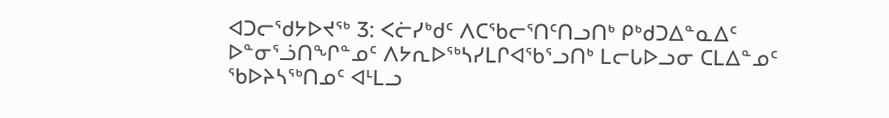ᐊᑐᓕᖁᔭᐅᔪᖅ 3: ᐸᓖᓯᒃᑯᑦ ᐱᑕᖃᓕᕐᑎᑦᑎᓗᑎᒃ ᑭᒃᑯᑐᐃᓐᓇᐃᑦ ᐅᓐᓂᕐᓘᑎᖏᓐᓄᑦ ᐱᔭᕆᐅᖅᓴᓯᒪᒋᐊᖃᕐᓗᑎᒃ ᒪᓕᒐᐅᓗᓂ ᑕᒪᐃᓐᓄᑦ ᖃᐅᔨᓴᖅᑎᓄᑦ ᐊᒻᒪᓗ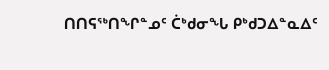ᑎᑎᕋᖅᑎᖏᓐᓄᑦ ᑖᒃᑯᓂᖓ ᑭᒃᑯᑐᐃᓐᓇᐃᑦ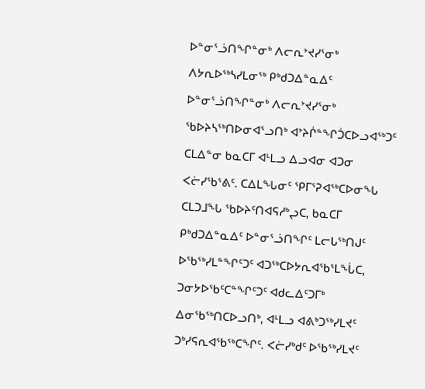ᐅᓐᓂᕐᓘᑎᖏᓐᓂᒃ ᐱᓕᕆᔾᔪᓯᕐᓂᒃ
ᐱᔭᕆᐅᖅᓴᓯᒪᓂᖅ ᑭᒃᑯᑐᐃᓐᓇᐃᑦ ᐅᓐᓂᕐᓘᑎᖏᓐᓂᒃ ᐱᓕᕆᔾᔪᓯᕐᓂᒃ ᖃᐅᔨᓴᖅᑎᐅᓂᐊᕐᓗᑎᒃ ᐊᔾᔨᒌᓐᖏᑑᑕᐅᓗᐊᖅᑐᑦ ᑕᒪᐃᓐᓂ ᑲᓇᑕᒥ ᐊᒻᒪᓗ ᐃᓗᐊᓂ ᐊᑐᓂ ᐸᓖᓯᖃᕐᕕᑦ. ᑕᐃᒪᖓᓂᑦ ᕿᒥᕐᕈᐊᖅᑕᐅᓂᖓ ᑕᒪᑐᒧᖓ ᖃᐅᔨᑦᑎᐊᕋᓱᒃᖢᑕ, ᑲᓇᑕᒥ ᑭᒃᑯᑐᐃᓐᓇᐃᑦ ᐅᓐᓂᕐᓘᑎᖏᑦ ᒪᓕᒐᖅᑎᒍᑦ ᐅᖃᖅᓯᒪᓐᖏᑦᑐᑦ ᐊᑐᖅᑕᐅᔭᕆᐊᖃᕐᒪᖔᑕ, ᑐᓂᔭᐅᖃᑦᑕᓐᖏᑦᑐᑦ ᐊᑯᓚᐃᑦᑐᒥᒃ ᐃᓂᖃᖅᑎᑕᐅᓗᑎᒃ, ᐊᒻᒪᓗ ᐊᕕᒃᑐᖅᓯᒪᔪᑦ ᑐᒃᓯᕋᕆᐊᖃᖅᑕᖏᑦ. ᐸᓖᓯᒃᑯᑦ ᐅᖃᖅᓯᒪᔪᑦ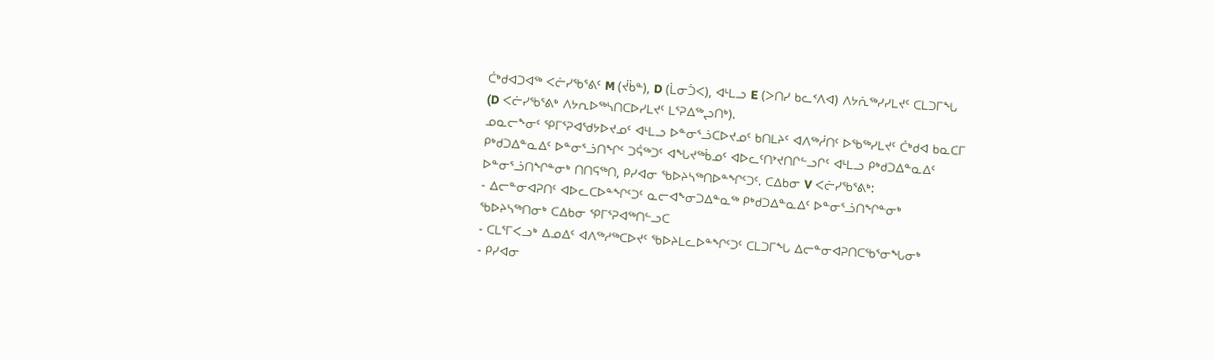ᑖᒃᑯᐊᑐᐊᖅ ᐸᓖᓯᖃᕐᕕᑦ M (ᔫᑳᓐ), D (ᒫᓂᑑᐸ), ᐊᒻᒪᓗ E (ᐳᑎᓯ ᑲᓚᑉᐱᐊ) ᐱᔭᕇᖅᓯᓯᒪᔪᑦ ᑕᒪᑐᒥᖓ (D ᐸᓖᓯᖃᕐᕕᒃ ᐱᔭᕆᐅᖅᓴᑎᑕᐅᓯᒪᔪᑦ ᒪᕐᕈᐃᖅᖢᑎᒃ).
ᓄᓇᓕᖕᓂᑦ ᕿᒥᕐᕈᐊᖁᔭᐅᔪᓄᑦ ᐊᒻᒪᓗ ᐅᓐᓂᕐᓘᑕᐅᔪᓄᑦ ᑲᑎᒪᔨᑦ ᐊᐱᖅᓲᑎᑦ ᐅᖃᖅᓯᒪᔪᑦ ᑖᒃᑯᐊ ᑲᓇᑕᒥ ᑭᒃᑯᑐᐃᓐᓇᐃᑦ ᐅᓐᓂᕐᓘᑎᖏᑦ ᑐᕌᖅᑐᑦ ᐊᖓᔪᖅᑳᓄᑦ ᐊᐅᓚᑦᑎᔾᔪᑎᒋᓪᓗᒋᑦ ᐊᒻᒪᓗ ᑭᒃᑯᑐᐃᓐᓇᐃᑦ ᐅᓐᓂᕐᓘᑎᖏᓐᓂᒃ ᑎᑎᕋᖅᑎ, ᑭᓯᐊᓂ ᖃᐅᔨᓴᖅᑎᐅᓐᖏᑦᑐᑦ. ᑕᐃᑲᓂ V ᐸᓖᓯᖃᕐᕕᒃ:
- ᐃᓕᓐᓂᐊᕈᑎᑦ ᐊᐅᓚᑕᐅᓐᖏᑦᑐᑦ ᓇᓕᐊᖕᓂᑐᐃᓐᓇᖅ ᑭᒃᑯᑐᐃᓐᓇᐃᑦ ᐅᓐᓂᕐᓘᑎᖏᓐᓂᒃ ᖃᐅᔨᓴᖅᑎᓂᒃ ᑕᐃᑲᓂ ᕿᒥᕐᕈᐊᖅᑎᓪᓗᑕ
- ᑕᒪᕐᒥᐸᓗᒃ ᐃᓄᐃᑦ ᐊᐱᖅᓱᖅᑕᐅᔪᑦ ᖃᐅᔨᒪᓚᐅᓐᖏᑦᑐᑦ ᑕᒪᑐᒥᖓ ᐃᓕᓐᓂᐊᕈᑎᑕᖃᕐᓂᖓᓂᒃ
- ᑭᓯᐊᓂ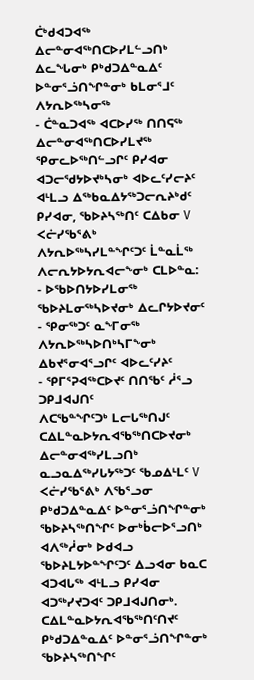ᑖᒃᑯᐊᑐᐊᖅ ᐃᓕᓐᓂᐊᖅᑎᑕᐅᓯᒪᓪᓗᑎᒃ ᐃᓚᖓᓂᒃ ᑭᒃᑯᑐᐃᓐᓇᐃᑦ ᐅᓐᓂᕐᓘᑎᖏᓐᓂᒃ ᑲᒪᓂᕐᒧᑦ ᐱᔭᕆᐅᖅᓴᓂᖅ
- ᑖᓐᓇᑐᐊᖅ ᐊᑕᐅᓯᖅ ᑎᑎᕋᖅ ᐃᓕᓐᓂᐊᖅᑎᑕᐅᓯᒪᔪᖅ ᕿᓂᓚᐅᖅᑎᓪᓗᒋᑦ ᑭᓯᐊᓂ ᐊᑐᓕᖁᔭᐅᔪᒃᓴᓂᒃ ᐊᐅᓚᑦᓯᓕᔨᑦ ᐊᒻᒪᓗ ᐃᖅᑲᓇᐃᔭᖅᑐᓕᕆᔨᒃᑯᑦ
ᑭᓯᐊᓂ, ᖃᐅᔨᓴᖅᑎᑦ ᑕᐃᑲᓂ V ᐸᓖᓯᖃᕐᕕᒃ ᐱᔭᕆᐅᖅᓴᓯᒪᓐᖏᑦᑐᑦ ᒫᓐᓇᒫᖅ ᐱᓕᕆᔭᐅᔭᕆᐊᓕᖕᓂᒃ ᑕᒪᐅᓐᓇ:
- ᐅᖃᐅᑎᔭᐅᓯᒪᓂᖅ ᖃᐅᔨᒪᓂᖅᓴᐅᔪᓂᒃ ᐃᓚᒋᔭᐅᔪᓂᑦ
- ᕿᓂᖅᑐᑦ ᓇᖕᒥᓂᖅ ᐱᔭᕆᐅᖅᓴᐅᑎᒃᓴᒥᖕᓂᒃ ᐃᑲᔪᕐᓂᐊᕐᓗᒋᑦ ᐊᐅᓚᑦᓯᔨᑦ
- ᕿᒥᕐᕈᐊᖅᑕᐅᔪᑦ ᑎᑎᖃᑦ ᓲᕐᓗ ᑐᑭᒧᐊᒍᑎᑦ
ᐱᑕᖃᓐᖏᑦᑐᒃ ᒪᓕᒐᖅᑎᒍᑦ ᑕᐃᒪᓐᓇᐅᔭᕆᐊᖃᖅᑎᑕᐅᔪᓂᒃ ᐃᓕᓐᓂᐊᖅᓯᒪᓗᑎᒃ ᓇᓗᓇᐃᖅᓯᒐᔭᖅᑐᑦ ᖃᓄᐃᒻᒪᑦ V ᐸᓖᓯᖃᕐᕕᒃ ᐱᖃᕐᓗᓂ ᑭᒃᑯᑐᐃᓐᓇᐃᑦ ᐅᓐᓂᕐᓘᑎᖏᓐᓂᒃ ᖃᐅᔨᓴᖅᑎᖏᑦ ᐅᓂᒃᑳᓕᐅᕐᓗᑎᒃ ᐊᐱᖅᓲᓂᒃ ᐅᑯᐊᓗ ᖃᐅᔨᒪᔭᐅᓐᖏᑦᑐᑦ ᐃᓗᐊᓂ ᑲᓇᑕ ᐊᑐᐊᒐᖅ ᐊᒻᒪᓗ ᑭᓯᐊᓂ ᐊᑐᖅᓯᔪᑐᐊᑦ ᑐᑭᒧᐊᒍᑎᓂᒃ. ᑕᐃᒪᓐᓇᐅᔭᕆᐊᖃᖅᑎᑦᑎᔪᑦ ᑭᒃᑯᑐᐃᓐᓇᐃᑦ ᐅᓐᓂᕐᓘᑎᖏᓐᓂᒃ ᖃᐅᔨᓴᖅᑎᖏᑦ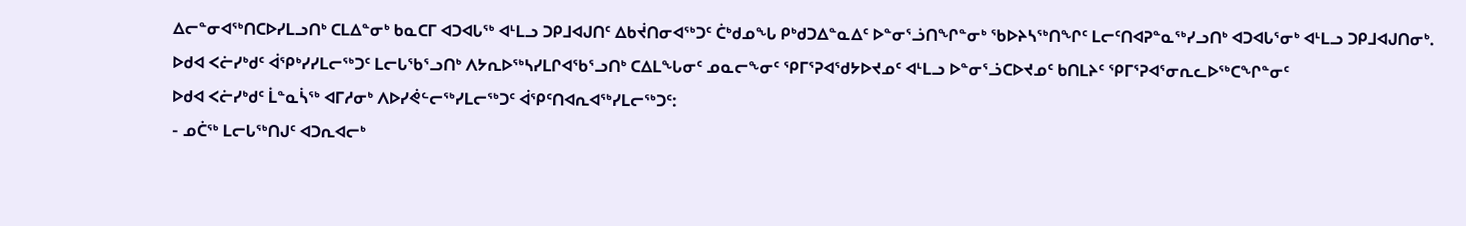ᐃᓕᓐᓂᐊᖅᑎᑕᐅᓯᒪᓗᑎᒃ ᑕᒪᐃᓐᓂᒃ ᑲᓇᑕᒥ ᐊᑐᐊᒐᖅ ᐊᒻᒪᓗ ᑐᑭᒧᐊᒍᑎᑦ ᐃᑲᔫᑎᓂᐊᖅᑐᑦ ᑖᒃᑯᓄᖓ ᑭᒃᑯᑐᐃᓐᓇᐃᑦ ᐅᓐᓂᕐᓘᑎᖏᓐᓂᒃ ᖃᐅᔨᓴᖅᑎᖏᑦ ᒪᓕᑦᑎᐊᕈᓐᓇᖅᓯᓗᑎᒃ ᐊᑐᐊᒐᕐᓂᒃ ᐊᒻᒪᓗ ᑐᑭᒧᐊᒍᑎᓂᒃ.
ᐅᑯᐊ ᐸᓖᓯᒃᑯᑦ ᐋᕿᒃᓯᓯᒪᓕᖅᑐᑦ ᒪᓕᒐᖃᕐᓗᑎᒃ ᐱᔭᕆᐅᖅᓴᓯᒪᒋᐊᖃᕐᓗᑎᒃ ᑕᐃᒪᖓᓂᑦ ᓄᓇᓕᖕᓂᑦ ᕿᒥᕐᕈᐊᖁᔭᐅᔪᓄᑦ ᐊᒻᒪᓗ ᐅᓐᓂᕐᓘᑕᐅᔪᓄᑦ ᑲᑎᒪᔨᑦ ᕿᒥᕐᕈᐊᕐᓂᕆᓚᐅᖅᑕᖏᓐᓂᑦ
ᐅᑯᐊ ᐸᓖᓯᒃᑯᑦ ᒫᓐᓇᓵᖅ ᐊᒥᓱᓂᒃ ᐱᐅᓯᕚᓪᓕᖅᓯᒪᓕᖅᑐᑦ ᐋᕿᑦᑎᐊᕆᐊᖅᓯᒪᓕᖅᑐᑦ:
- ᓄᑖᖅ ᒪᓕᒐᖅᑎᒍᑦ ᐊᑐᕆᐊᓕᒃ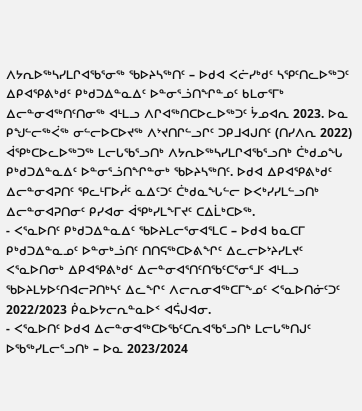ᐱᔭᕆᐅᖅᓴᓯᒪᒋᐊᖃᕐᓂᖅ ᖃᐅᔨᓴᖅᑎᑦ – ᐅᑯᐊ ᐸᓖᓯᒃᑯᑦ ᓴᕿᑦᑎᓚᐅᖅᑐᑦ ᐃᑭᐊᕿᕕᒃᑯᑦ ᑭᒃᑯᑐᐃᓐᓇᐃᑦ ᐅᓐᓂᕐᓘᑎᖏᓐᓄᑦ ᑲᒪᓂᕐᒥᒃ ᐃᓕᓐᓂᐊᖅᑎᑦᑎᓂᖅ ᐊᒻᒪᓗ ᐱᒋᐊᖅᑎᑕᐅᓚᐅᖅᑐᑦ ᔮᓄᐊᕆ 2023. ᐅᓇ ᑭᖑᓪᓕᖅᐹᖅ ᓂᓪᓕᐅᑕᐅᔪᖅ ᐱᔾᔪᑎᒋᓪᓗᒋᑦ ᑐᑭᒧᐊᒍᑎᑦ (ᑎᓯᐱᕆ 2022) ᐋᕿᒃᑕᐅᓚᐅᖅᑐᖅ ᒪᓕᒐᖃᕐᓗᑎᒃ ᐱᔭᕆᐅᖅᓴᓯᒪᒋᐊᖃᕐᓗᑎᒃ ᑖᒃᑯᓄᖓ ᑭᒃᑯᑐᐃᓐᓇᐃᑦ ᐅᓐᓂᕐᓘᑎᖏᓐᓂᒃ ᖃᐅᔨᓴᖅᑎᑦ. ᐅᑯᐊ ᐃᑭᐊᕿᕕᒃᑯᑦ ᐃᓕᓐᓂᐊᕈᑎᑦ ᕿᓚᒻᒥᐅᓲᑦ ᓇᐃᑦᑐᑦ ᑖᒃᑯᓇᖓᓪᓕ ᐅᐸᒃᓯᓯᒪᓪᓗᑎᒃ ᐃᓕᓐᓂᐊᕈᑎᓂᑦ ᑭᓯᐊᓂ ᐋᕿᒃᓯᒪᖕᒥᔪᑦ ᑕᐃᒫᒃᑕᐅᖅ.
- ᐸᕐᓇᐅᑎᑦ ᑭᒃᑯᑐᐃᓐᓇᐃᑦ ᖃᐅᔨᒪᓕᕐᓂᐊᕐᒪᑕ – ᐅᑯᐊ ᑲᓇᑕᒥ ᑭᒃᑯᑐᐃᓐᓇᓄᑦ ᐅᓐᓂᒃᓘᑎᑦ ᑎᑎᕋᖅᑕᐅᕕᖏᑦ ᐃᓚᓕᐅᔾᔨᓯᒪᔪᑦ ᐸᕐᓇᐅᑎᓂᒃ ᐃᑭᐊᕿᕕᒃᑯᑦ ᐃᓕᓐᓂᐊᕐᑎᑦᑎᖃᑦᑕᕐᓂᕐᒧᑦ ᐊᒻᒪᓗ ᖃᐅᔨᒪᔭᐅᑦᑎᐊᓕᕈᑎᒃᓴᑦ ᐃᓚᖏᑦ ᐱᓕᕆᓂᐊᖅᑕᒥᖕᓄᑦ ᐸᕐᓇᐅᑎᓃᑦᑐᑦ 2022/2023 ᑮᓇᐅᔭᓕᕆᓐᓇᐅᑉ ᐊᕌᒍᐊᓂ.
- ᐸᕐᓇᐅᑎᑦ ᐅᑯᐊ ᐃᓕᓐᓂᐊᖅᑕᐅᖃᑦᑕᕆᐊᖃᕐᓗᑎᒃ ᒪᓕᒐᖅᑎᒍᑦ ᐅᖃᖅᓯᒪᓕᕐᓗᑎᒃ – ᐅᓇ 2023/2024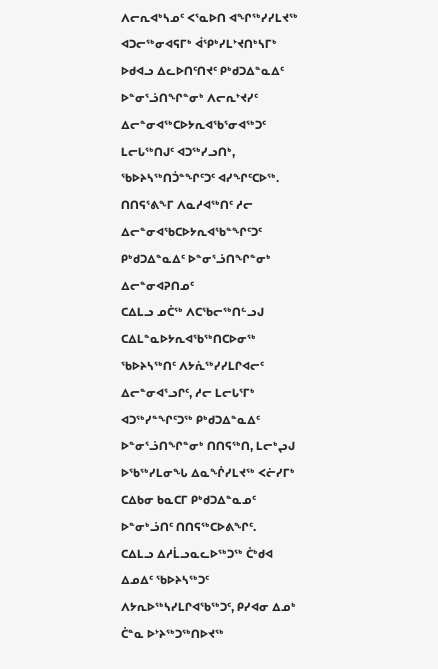ᐱᓕᕆᐊᒃᓴᓄᑦ ᐸᕐᓇᐅᑎ ᐊᖏᖅᓯᓯᒪᔪᖅ ᐊᑐᓕᖅᓂᐊᕋᒥᒃ ᐋᕿᒃᓯᒪᔾᔪᑎᒃᓴᒥᒃ ᐅᑯᐊᓗ ᐃᓚᐅᑎᑦᑎᔪᑦ ᑭᒃᑯᑐᐃᓐᓇᐃᑦ ᐅᓐᓂᕐᓘᑎᖏᓐᓂᒃ ᐱᓕᕆᔾᔪᓯᑦ ᐃᓕᓐᓂᐊᖅᑕᐅᔭᕆᐊᖃᕐᓂᐊᖅᑐᑦ ᒪᓕᒐᖅᑎᒍᑦ ᐊᑐᖅᓯᓗᑎᒃ, ᖃᐅᔨᓴᖅᑎᑑᓐᖏᑦᑐᑦ ᐊᓯᖏᑦᑕᐅᖅ.
ᑎᑎᕋᕐᕕᖕᒥ ᐱᓇᓱᐊᖅᑎᑦ ᓱᓕ ᐃᓕᓐᓂᐊᖃᑕᐅᔭᕆᐊᖃᓐᖏᑦᑐᑦ ᑭᒃᑯᑐᐃᓐᓇᐃᑦ ᐅᓐᓂᕐᓘᑎᖏᓐᓂᒃ ᐃᓕᓐᓂᐊᕈᑎᓄᑦ
ᑕᐃᒪᓗ ᓄᑖᖅ ᐱᑕᖃᓕᖅᑎᓪᓗᒍ ᑕᐃᒪᓐᓇᐅᔭᕆᐊᖃᖅᑎᑕᐅᓂᖅ ᖃᐅᔨᓴᖅᑎᑦ ᐱᔭᕇᖅᓯᓯᒪᒋᐊᓕᑦ ᐃᓕᓐᓂᐊᕐᓗᒋᑦ, ᓱᓕ ᒪᓕᒐᕐᒥᒃ ᐊᑐᖅᓯᓐᖏᑦᑐᖅ ᑭᒃᑯᑐᐃᓐᓇᐃᑦ ᐅᓐᓂᕐᓘᑎᖏᓐᓂᒃ ᑎᑎᕋᖅᑎ, ᒪᓕᒃᖢᒍ ᐅᖃᖅᓯᒪᓂᖓ ᐃᓇᖐᓯᒪᔪᖅ ᐸᓖᓯᒥᒃ ᑕᐃᑲᓂ ᑲᓇᑕᒥ ᑭᒃᑯᑐᐃᓐᓇᓄᑦ ᐅᓐᓂᒃᓘᑎᑦ ᑎᑎᕋᖅᑕᐅᕕᖏᑦ.
ᑕᐃᒪᓗ ᐃᓱᒫᓗᓇᓚᐅᖅᑐᖅ ᑖᒃᑯᐊ ᐃᓄᐃᑦ ᖃᐅᔨᓴᖅᑐᑦ ᐱᔭᕆᐅᖅᓴᓯᒪᒋᐊᖃᖅᑐᑦ, ᑭᓯᐊᓂ ᐃᓄᒃ ᑖᓐᓇ ᐅᔾᔨᖅᑐᖅᑎᐅᔪᖅ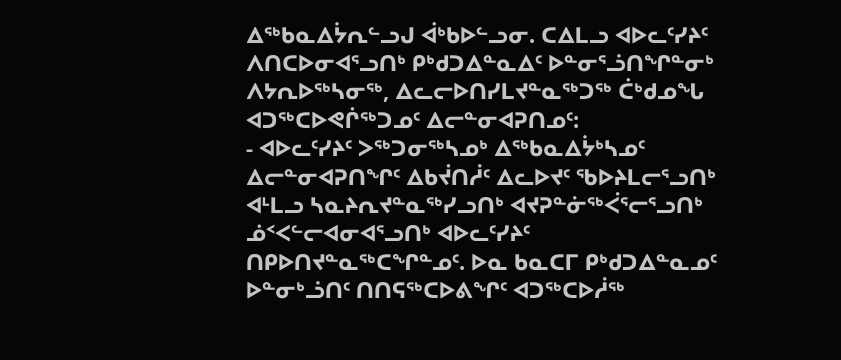ᐃᖅᑲᓇᐃᔮᕆᓪᓗᒍ ᐋᒃᑲᐅᓪᓗᓂ. ᑕᐃᒪᓗ ᐊᐅᓚᑦᓯᔨᑦ ᐱᑎᑕᐅᓂᐊᕐᓗᑎᒃ ᑭᒃᑯᑐᐃᓐᓇᐃᑦ ᐅᓐᓂᕐᓘᑎᖏᓐᓂᒃ ᐱᔭᕆᐅᖅᓴᓂᖅ, ᐃᓚᓕᐅᑎᓯᒪᔪᓐᓇᖅᑐᖅ ᑖᒃᑯᓄᖓ ᐊᑐᖅᑕᐅᕙᒌᖅᑐᓄᑦ ᐃᓕᓐᓂᐊᕈᑎᓄᑦ:
- ᐊᐅᓚᑦᓯᔨᑦ ᐳᖅᑐᓂᖅᓴᓄᒃ ᐃᖅᑲᓇᐃᔮᒃᓴᓄᑦ ᐃᓕᓐᓂᐊᕈᑎᖏᑦ ᐃᑲᔫᑎᓲᑦ ᐃᓚᐅᔪᑦ ᖃᐅᔨᒪᓕᕐᓗᑎᒃ ᐊᒻᒪᓗ ᓴᓇᔨᕆᔪᓐᓇᖅᓯᓗᑎᒃ ᐊᔪᕈᓐᓃᖅᐹᕐᓕᕐᓗᑎᒃ ᓅᑉᐸᓪᓕᐊᓂᐊᕐᓗᑎᒃ ᐊᐅᓚᑦᓯᔨᑦ ᑎᑭᐅᑎᔪᓐᓇᖅᑕᖏᓐᓄᑦ. ᐅᓇ ᑲᓇᑕᒥ ᑭᒃᑯᑐᐃᓐᓇᓄᑦ ᐅᓐᓂᒃᓘᑎᑦ ᑎᑎᕋᖅᑕᐅᕕᖏᑦ ᐊᑐᖅᑕᐅᓲᖅ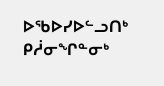ᐅᖃᐅᓯᐅᓪᓗᑎᒃ ᑭᓲᓂᖏᓐᓂᒃ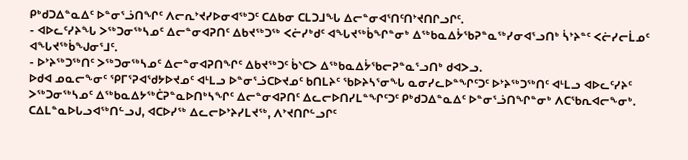ᑭᒃᑯᑐᐃᓐᓇᐃᑦ ᐅᓐᓂᕐᓘᑎᖏᑦ ᐱᓕᕆᔾᔪᓯᐅᓂᐊᖅᑐᑦ ᑕᐃᑲᓂ ᑕᒪᑐᒧᖓ ᐃᓕᓐᓂᐊᕐᑎᑦᑎᔾᔪᑎᒋᓗᒋᑦ.
- ᐊᐅᓚᑦᓯᔨᖓ ᐳᖅᑐᓂᖅᓴᓄᑦ ᐃᓕᓐᓂᐊᕈᑎᑦ ᐃᑲᔪᖅᑐᖅ ᐸᓖᓯᒃᑯᑦ ᐊᖓᔪᖅᑳᖏᓐᓂᒃ ᐃᖅᑲᓇᐃᔮᖃᕈᓐᓇᖅᓯᓂᐊᕐᓗᑎᒃ ᓵᔾᔨᓐᑦ ᐸᓖᓯᓕᒫᓄᑦ ᐊᖓᔪᖅᑳᖑᓂᕐᒧᑦ.
- ᐅᔾᔨᖅᑐᖅᑎᑦ ᐳᖅᑐᓂᖅᓴᓄᑦ ᐃᓕᓐᓂᐊᕈᑎᖏᑦ ᐃᑲᔪᖅᑐᑦ ᑳᔅᑕᐳ ᐃᖅᑲᓇᐃᔮᖃᓕᕈᓐᓇᕐᓗᑎᒃ ᑯᐊᐳᓗ.
ᐅᑯᐊ ᓄᓇᓕᖕᓂᑦ ᕿᒥᕐᕈᐊᖁᔭᐅᔪᓄᑦ ᐊᒻᒪᓗ ᐅᓐᓂᕐᓘᑕᐅᔪᓄᑦ ᑲᑎᒪᔨᑦ ᖃᐅᔨᓴᕐᓂᖓ ᓇᓂᓯᓚᐅᓐᖏᑦᑐᑦ ᐅᔾᔨᖅᑐᖅᑎᑦ ᐊᒻᒪᓗ ᐊᐅᓚᑦᓯᔨᑦ ᐳᖅᑐᓂᖅᓴᓄᑦ ᐃᖅᑲᓇᐃᔭᖅᑖᕈᓐᓇᐅᑎᒃᓴᖏᑦ ᐃᓕᓐᓂᐊᕈᑎᑦ ᐃᓚᓕᐅᑎᓯᒪᓐᖏᑦᑐᑦ ᑭᒃᑯᑐᐃᓐᓇᐃᑦ ᐅᓐᓂᕐᓘᑎᖏᓐᓂᒃ ᐱᑕᖃᕆᐊᓕᖕᓂᒃ. ᑕᐃᒪᓐᓇᐅᒐᓗᐊᖅᑎᓪᓗᒍ, ᐊᑕᐅᓯᖅ ᐃᓚᓕᐅᔾᔨᓯᒪᔪᖅ, ᐱᔾᔪᑎᒋᓪᓗᒋᑦ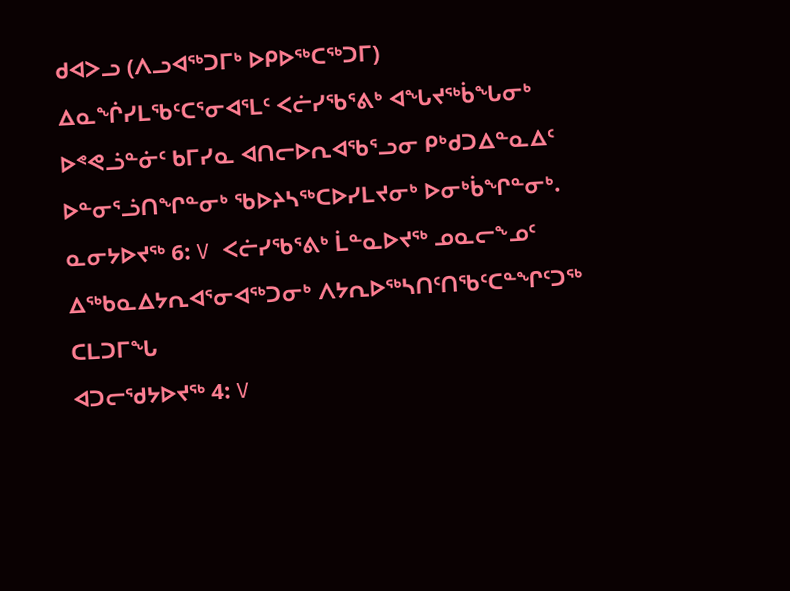ᑯᐊᐳᓗ (ᐱᓗᐊᖅᑐᒥᒃ ᐅᑭᐅᖅᑕᖅᑐᒥ) ᐃᓇᖐᓯᒪᖃᑦᑕᕐᓂᐊᕐᒪᑦ ᐸᓖᓯᖃᕐᕕᒃ ᐊᖓᔪᖅᑳᖓᓂᒃ ᐅᕝᕙᓘᓐᓃᑦ ᑲᒥᓯᓇ ᐊᑎᓕᐅᕆᐊᖃᕐᓗᓂ ᑭᒃᑯᑐᐃᓐᓇᐃᑦ ᐅᓐᓂᕐᓘᑎᖏᓐᓂᒃ ᖃᐅᔨᓴᖅᑕᐅᓯᒪᔪᓂᒃ ᐅᓂᒃᑳᖏᓐᓂᒃ.
ᓇᓂᔭᐅᔪᖅ 6: V ᐸᓖᓯᖃᕐᕕᒃ ᒫᓐᓇᐅᔪᖅ ᓄᓇᓕᖕᓄᑦ ᐃᖅᑲᓇᐃᔭᕆᐊᕐᓂᐊᖅᑐᓂᒃ ᐱᔭᕆᐅᖅᓴᑎᑦᑎᖃᑦᑕᓐᖏᑦᑐᖅ ᑕᒪᑐᒥᖓ
ᐊᑐᓕᖁᔭᐅᔪᖅ 4: V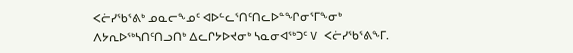ᐸᓖᓯᖃᕐᕕᒃ ᓄᓇᓕᖕᓄᑦ ᐊᐅᓪᓚᕐᑎᑦᑎᓚᐅᓐᖏᓂᕐᒥᖕᓂᒃ ᐱᔭᕆᐅᖅᓴᑎᑦᑎᓗᑎᒃ ᐃᓚᒋᔭᐅᔪᓂᒃ ᓴᓇᓂᐊᖅᑐᑦ V ᐸᓖᓯᖃᕐᕕᖕᒥ.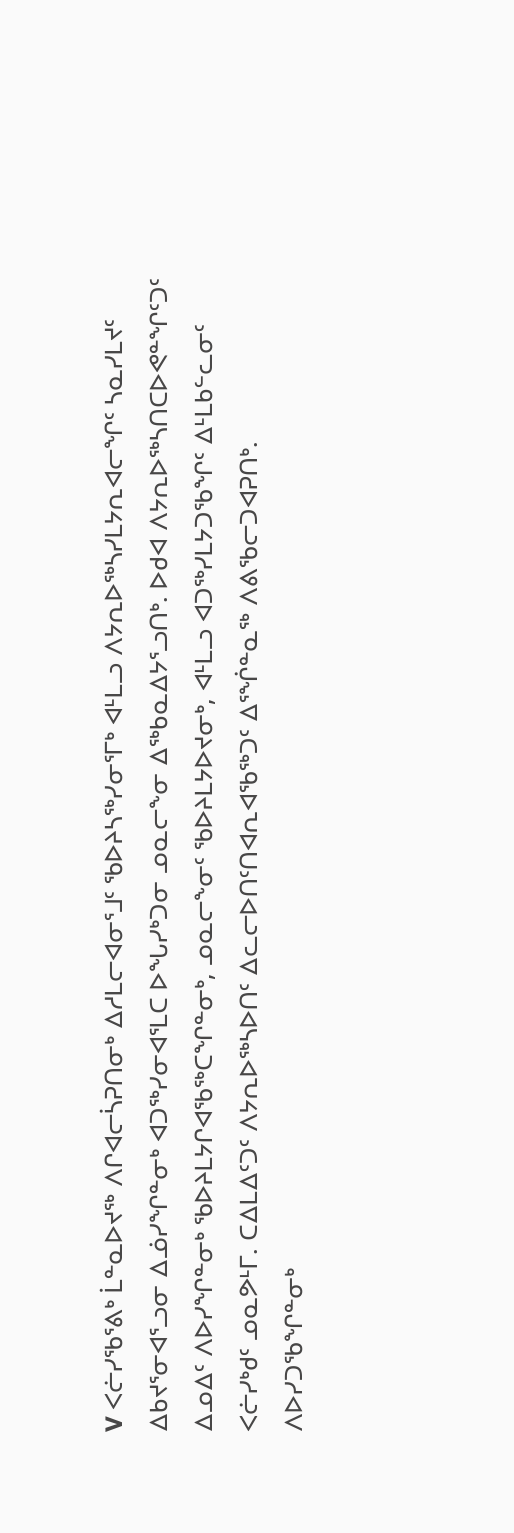V ᐸᓖᓯᖃᕐᕕᒃ ᒫᓐᓇᐅᔪᖅ ᐱᒋᐊᓕᓵᕈᑎᓂᒃ ᐃᓱᒪᓕᐊᓂᕐᒧᑦ ᖃᐅᔨᓴᖅᓯᓂᕐᒥᒃ ᐊᒻᒪᓗ ᐱᔭᕆᐅᖅᓴᓯᒪᔭᕆᐊᓕᖏᑦ ᓴᓇᓯᒪᔪᑦ ᐃᑲᔪᕐᓂᐊᕐᓗᓂ ᐃᓅᓯᖏᓐᓂᒃ ᐊᑐᖅᓯᓂᐊᕐᒪᑕ ᐅᖓᓯᒃᑐᓂ ᓄᓇᓕᖕᓂ ᐃᖅᑲᓇᐃᔭᕐᓗᑎᒃ. ᐅᑯᐊ ᐱᔭᕆᐅᖅᓴᑎᑕᐅᕙᓐᖏᑦᑐᑦ ᐃᓄᐃᑦ ᐱᐅᓯᖏᓐᓂᒃ ᖃᐅᔨᒪᔭᒋᐊᖃᖅᑕᖏᓐᓂᒃ, ᓄᓇᓕᖕᓂᑦ ᖃᐅᔨᒪᔭᐅᔪᓂᒃ, ᐊᒻᒪᓗ ᐊᑐᖅᓯᒪᔭᑐᖃᖏᑦ ᐃᒻᒪᑲᓪᓚᓂᑦ ᐸᓖᓯᒃᑯᑦ ᓄᓇᕗᒻᒥ. ᑕᐃᒪᐃᑦᑐᑦ ᐱᔭᕆᐅᖅᓴᐅᑎᑦ ᐃᓚᓕᐅᑎᑦᑎᐊᕆᐊᖃᖅᑐᑦ ᐃᕐᖐᓐᓇᖅ ᐱᕕᖃᓕᑐᐊᕈᑎᒃ.
ᐱᐅᓯᑐᖃᖏᓐᓂᒃ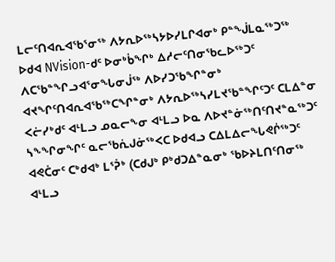ᒪᓕᑦᑎᐊᕆᐊᖃᕐᓂᖅ ᐱᔭᕆᐅᖅᓴᔭᐅᓯᒪᒋᐊᓂᒃ ᑭᓐᖒᒪᓇᖅᑐᖅ
ᐅᑯᐊ NVision-ᑯᑦ ᐅᓂᒃᑳᖏᒃ ᐃᓱᓕᑦᑎᓂᖃᓚᐅᖅᑐᑦ ᐱᑕᖃᓐᖏᓗᐊᕐᓂᖓᓂᒎᖅ ᐱᐅᓯᑐᖃᖏᓐᓂᒃ ᐊᔪᖏᑦᑎᐊᕆᐊᖃᖅᑕᖏᓐᓂᒃ ᐱᔭᕆᐅᖅᓴᓯᒪᔪᖃᓐᖏᑦᑐᑦ ᑕᒪᐃᓐᓂ ᐸᓖᓯᒃᑯᑦ ᐊᒻᒪᓗ ᓄᓇᓕᖕᓂ ᐊᒻᒪᓗ ᐅᓇ ᐱᐅᔪᓐᓃᖅᑎᑦᑎᔪᓐᓇᖅᑐᑦ ᓴᖕᖏᓂᖏᑦ ᓇᓕᖃᕇᒍᓃᖅᐸᑕ ᐅᑯᐊᓗ ᑕᐃᒪᐃᓕᖓᕙᒌᖅᑐᑦ ᐊᕙᑖᓂᑦ ᑕᒃᑯᐊᒃ ᒪᕐᕉᒃ (ᑕᑯᒍᒃ ᑭᒃᑯᑐᐃᓐᓇᓂᒃ ᖃᐅᔨᒪᑎᑦᑎᓂᖅ ᐊᒻᒪᓗ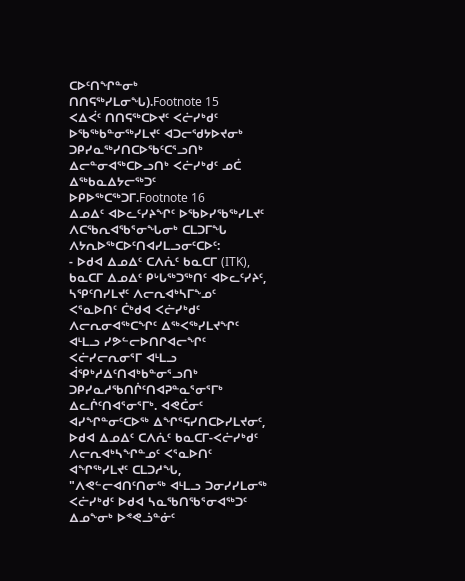ᑕᐅᑦᑎᖏᓐᓂᒃ ᑎᑎᕋᖅᓯᒪᓂᖓ).Footnote 15
ᐸᐃᐹᑦ ᑎᑎᕋᖅᑕᐅᔪᑦ ᐸᓖᓯᒃᑯᑦ ᐅᖃᖅᑲᓐᓂᖅᓯᒪᔪᑦ ᐊᑐᓕᖁᔭᐅᔪᓂᒃ ᑐᑭᓯᓇᖅᓯᑎᑕᐅᖃᑦᑕᕐᓗᑎᒃ ᐃᓕᓐᓂᐊᖅᑕᐅᓗᑎᒃ ᐸᓖᓯᒃᑯᑦ ᓄᑖ ᐃᖅᑲᓇᐃᔭᓕᖅᑐᑦ ᐅᑭᐅᖅᑕᖅᑐᒥ.Footnote 16
ᐃᓄᐃᑦ ᐊᐅᓚᑦᓯᔨᖏᑦ ᐅᖃᐅᓯᖃᖅᓯᒪᔪᑦ ᐱᑕᖃᕆᐊᖃᕐᓂᖓᓂᒃ ᑕᒪᑐᒥᖓ ᐱᔭᕆᐅᖅᑕᐅᑦᑎᐊᓯᒪᓗᓂᑦᑕᐅᑦ:
- ᐅᑯᐊ ᐃᓄᐃᑦ ᑕᐱᕇᑦ ᑲᓇᑕᒥ (ITK), ᑲᓇᑕᒥ ᐃᓄᐃᑦ ᑭᒡᒐᖅᑐᖅᑎᑦ ᐊᐅᓚᑦᓯᔨᑦ, ᓴᕿᑦᑎᓯᒪᔪᑦ ᐱᓕᕆᐊᒃᓴᒥᖕᓄᑦ ᐸᕐᓇᐅᑎᑦ ᑖᒃᑯᐊ ᐸᓖᓯᒃᑯᑦ ᐱᓕᕆᓂᐊᖅᑕᖏᑦ ᐃᖅᐸᖅᓯᒪᔪᖏᑦ ᐊᒻᒪᓗ ᓯᕗᓪᓕᐅᑎᒋᐊᓕᖏᑦ ᐸᓖᓯᓕᕆᓂᕐᒥ ᐊᒻᒪᓗ ᐋᕿᒃᓱᐃᑦᑎᐊᒃᑲᓐᓂᕐᓗᑎᒃ ᑐᑭᓯᓇᓱᖃᑎᒌᑦᑎᐊᕈᓐᓇᕐᓂᕐᒥᒃ ᐃᓚᒌᑦᑎᐊᕐᓂᕐᒥᒃ. ᐊᕙᑖᓂᑦ ᐊᓯᖏᓐᓂᑦᑕᐅᖅ ᐃᖏᕐᕋᓯᑎᑕᐅᓯᒪᔪᓂᑦ, ᐅᑯᐊ ᐃᓄᐃᑦ ᑕᐱᕇᑦ ᑲᓇᑕᒥ-ᐸᓖᓯᒃᑯᑦ ᐱᓕᕆᐊᒃᓴᖏᓐᓄᑦ ᐸᕐᓇᐅᑎᑦ ᐊᖏᖅᓯᒪᔪᑦ ᑕᒪᑐᓱᖓ, "ᐱᕙᓪᓕᐊᑎᑦᑎᓂᖅ ᐊᒻᒪᓗ ᑐᓂᓯᓯᒪᓂᖅ ᐸᓖᓯᒃᑯᑦ ᐅᑯᐊ ᓴᓇᖃᑎᖃᕐᓂᐊᖅᑐᑦ ᐃᓄᖕᓂᒃ ᐅᕝᕙᓘᓐᓃᑦ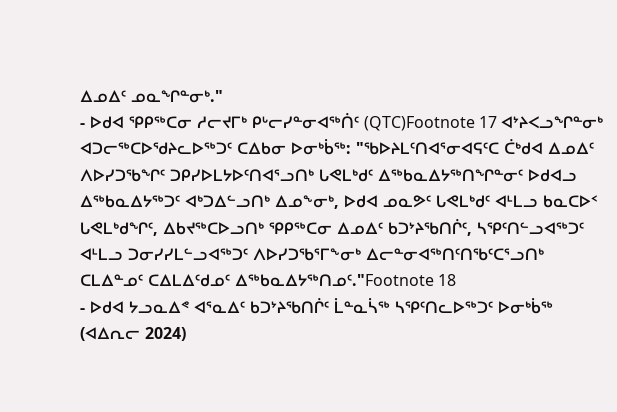ᐃᓄᐃᑦ ᓄᓇᖏᓐᓂᒃ."
- ᐅᑯᐊ ᕿᑭᖅᑕᓂ ᓱᓕᔪᒥᒃ ᑭᒡᓕᓯᓐᓂᐊᖅᑏᑦ (QTC)Footnote 17 ᐊᔾᔨᐸᓗᖏᓐᓂᒃ ᐊᑐᓕᖅᑕᐅᖁᔨᓚᐅᖅᑐᑦ ᑕᐃᑲᓂ ᐅᓂᒃᑳᖅ: "ᖃᐅᔨᒪᑦᑎᐊᕐᓂᐊᕋᑦᑕ ᑖᒃᑯᐊ ᐃᓄᐃᑦ ᐱᐅᓯᑐᖃᖏᑦ ᑐᑭᓯᐅᒪᔭᐅᑦᑎᐊᕐᓗᑎᒃ ᒐᕙᒪᒃᑯᑦ ᐃᖅᑲᓇᐃᔭᖅᑎᖏᓐᓂᑦ ᐅᑯᐊᓗ ᐃᖅᑲᓇᐃᔭᖅᑐᑦ ᐊᒃᑐᐃᓪᓗᑎᒃ ᐃᓄᖕᓂᒃ, ᐅᑯᐊ ᓄᓇᕗᑦ ᒐᕙᒪᒃᑯᑦ ᐊᒻᒪᓗ ᑲᓇᑕᐅᑉ ᒐᕙᒪᒃᑯᖏᑦ, ᐃᑲᔪᖅᑕᐅᓗᑎᒃ ᕿᑭᖅᑕᓂ ᐃᓄᐃᑦ ᑲᑐᔾᔨᖃᑎᒌᑦ, ᓴᕿᑦᑎᓪᓗᐊᖅᑐᑦ ᐊᒻᒪᓗ ᑐᓂᓯᓯᒪᓪᓗᐊᖅᑐᑦ ᐱᐅᓯᑐᖃᕐᒥᖕᓂᒃ ᐃᓕᓐᓂᐊᖅᑎᑦᑎᖃᑦᑕᕐᓗᑎᒃ ᑕᒪᐃᓐᓄᑦ ᑕᐃᒪᐃᑦᑯᓄᑦ ᐃᖅᑲᓇᐃᔭᖅᑎᓄᑦ."Footnote 18
- ᐅᑯᐊ ᔭᓗᓇᐃᕝ ᐊᕐᓇᐃᑦ ᑲᑐᔾᔨᖃᑎᒌᑦ ᒫᓐᓇᓵᖅ ᓴᕿᑦᑎᓚᐅᖅᑐᑦ ᐅᓂᒃᑳᖅ (ᐊᐃᕆᓕ 2024)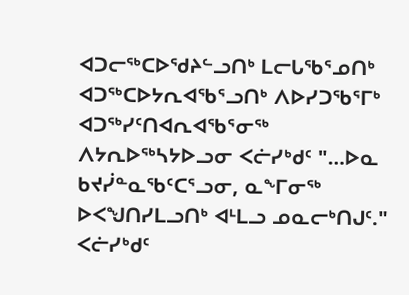ᐊᑐᓕᖅᑕᐅᖁᔨᓪᓗᑎᒃ ᒪᓕᒐᖃᕐᓄᑎᒃ ᐊᑐᖅᑕᐅᔭᕆᐊᖃᕐᓗᑎᒃ ᐱᐅᓯᑐᖃᕐᒥᒃ ᐊᑐᖅᓯᑦᑎᐊᕆᐊᖃᕐᓂᖅ ᐱᔭᕆᐅᖅᓴᔭᐅᓗᓂ ᐸᓖᓯᒃᑯᑦ "…ᐅᓇ ᑲᔪᓰᓐᓇᖃᑦᑕᕐᓗᓂ, ᓇᖕᒥᓂᖅ ᐅᐸᖑᑎᓯᒪᓗᑎᒃ ᐊᒻᒪᓗ ᓄᓇᓕᒃᑎᒍᑦ."
ᐸᓖᓯᒃᑯᑦ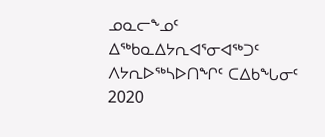ᓄᓇᓕᖕᓄᑦ ᐃᖅᑲᓇᐃᔭᕆᐊᕐᓂᐊᖅᑐᑦ ᐱᔭᕆᐅᖅᓴᐅᑎᖏᑦ ᑕᐃᑲᖓᓂᑦ 2020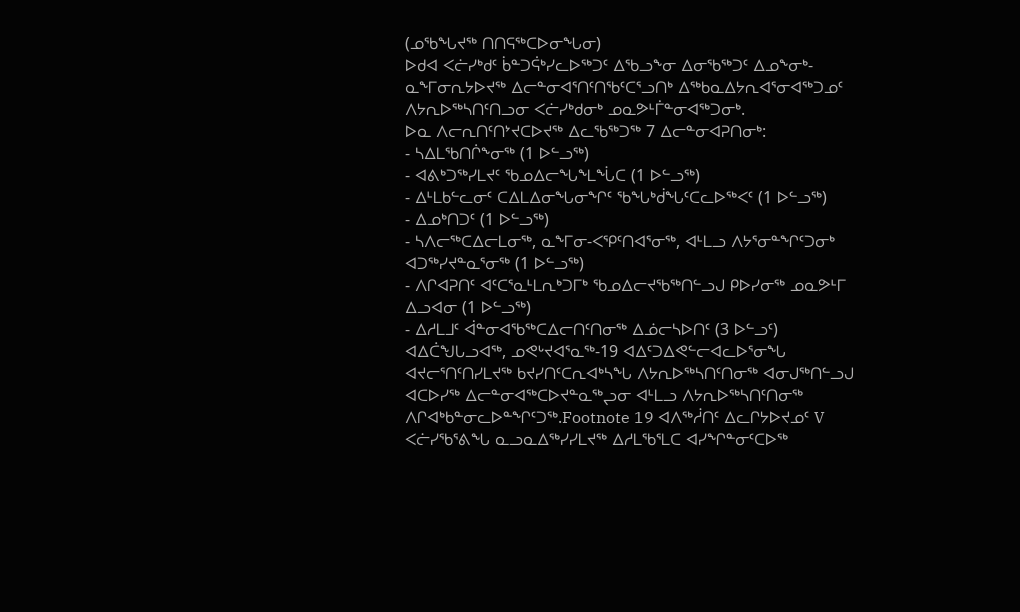(ᓄᖃᖓᔪᖅ ᑎᑎᕋᖅᑕᐅᓂᖓᓂ)
ᐅᑯᐊ ᐸᓖᓯᒃᑯᑦ ᑳᓐᑐᕌᒃᓯᓚᐅᖅᑐᑦ ᐃᖃᓗᖕᓂ ᐃᓂᖃᖅᑐᑦ ᐃᓄᖕᓂᒃ-ᓇᖕᒥᓂᕆᔭᐅᔪᖅ ᐃᓕᓐᓂᐊᕐᑎᑦᑎᖃᑦᑕᕐᓗᑎᒃ ᐃᖅᑲᓇᐃᔭᕆᐊᕐᓂᐊᖅᑐᓄᑦ ᐱᔭᕆᐅᖅᓴᑎᑦᑎᓗᓂ ᐸᓖᓯᒃᑯᓂᒃ ᓄᓇᕗᒻᒦᓐᓂᐊᖅᑐᓂᒃ.
ᐅᓇ ᐱᓕᕆᑎᑦᑎᔾᔪᑕᐅᔪᖅ ᐃᓚᖃᖅᑐᖅ 7 ᐃᓕᓐᓂᐊᕈᑎᓂᒃ:
- ᓴᐃᒪᖃᑎᒌᖕᓂᖅ (1 ᐅᓪᓗᖅ)
- ᐊᕕᒃᑐᖅᓯᒪᔪᑦ ᖃᓄᐃᓕᖓᖕᒪᖔᑕ (1 ᐅᓪᓗᖅ)
- ᐃᒻᒪᑲᓪᓚᓂᑦ ᑕᐃᒪᐃᓂᖓᓂᖏᑦ ᖃᖓᒃᑰᖓᑦᑕᓚᐅᖅᐸᑦ (1 ᐅᓪᓗᖅ)
- ᐃᓄᒃᑎᑐᑦ (1 ᐅᓪᓗᖅ)
- ᓴᐱᓕᖅᑕᐃᓕᒪᓂᖅ, ᓇᖕᒥᓂ-ᐸᕿᑦᑎᐊᕐᓂᖅ, ᐊᒻᒪᓗ ᐱᔭᕐᓂᓐᖏᑦᑐᓂᒃ ᐊᑐᖅᓯᔪᓐᓇᕐᓂᖅ (1 ᐅᓪᓗᖅ)
- ᐱᒋᐊᕈᑎᑦ ᐊᑦᑕᕐᓇᒻᒪᕆᒃᑐᒥᒃ ᖃᓄᐃᓕᔪᖃᖅᑎᓪᓗᒍ ᑭᐅᓯᓂᖅ ᓄᓇᕗᒻᒥ ᐃᓗᐊᓂ (1 ᐅᓪᓗᖅ)
- ᐃᓱᒪᒧᑦ ᐋᓐᓂᐊᖃᖅᑕᐃᓕᑎᑦᑎᓂᖅ ᐃᓅᓕᓴᐅᑎᑦ (3 ᐅᓪᓗᑦ)
ᐊᐃᑖᖑᒐᓗᐊᖅ, ᓄᕙᒡᔪᐊᕐᓇᖅ-19 ᐊᐃᑦᑐᐃᕙᓪᓕᐊᓚᐅᕐᓂᖓ ᐊᔪᓕᕐᑎᑦᑎᓯᒪᔪᖅ ᑲᔪᓯᑎᑦᑕᕆᐊᒃᓴᖓ ᐱᔭᕆᐅᖅᓴᑎᑦᑎᓂᖅ ᐊᓂᒍᖅᑎᓪᓗᒍ ᐊᑕᐅᓯᖅ ᐃᓕᓐᓂᐊᖅᑕᐅᔪᓐᓇᖅᖢᓂ ᐊᒻᒪᓗ ᐱᔭᕆᐅᖅᓴᑎᑦᑎᓂᖅ ᐱᒋᐊᒃᑲᓐᓂᓚᐅᓐᖏᑦᑐᖅ.Footnote 19 ᐊᐱᖅᓲᑎᑦ ᐃᓚᒋᔭᐅᔪᓄᑦ V ᐸᓖᓯᖃᕐᕕᖓ ᓇᓗᓇᐃᖅᓯᓯᒪᔪᖅ ᐃᓱᒪᖃᕐᒪᑕ ᐊᓯᖏᓐᓂᑦᑕᐅᖅ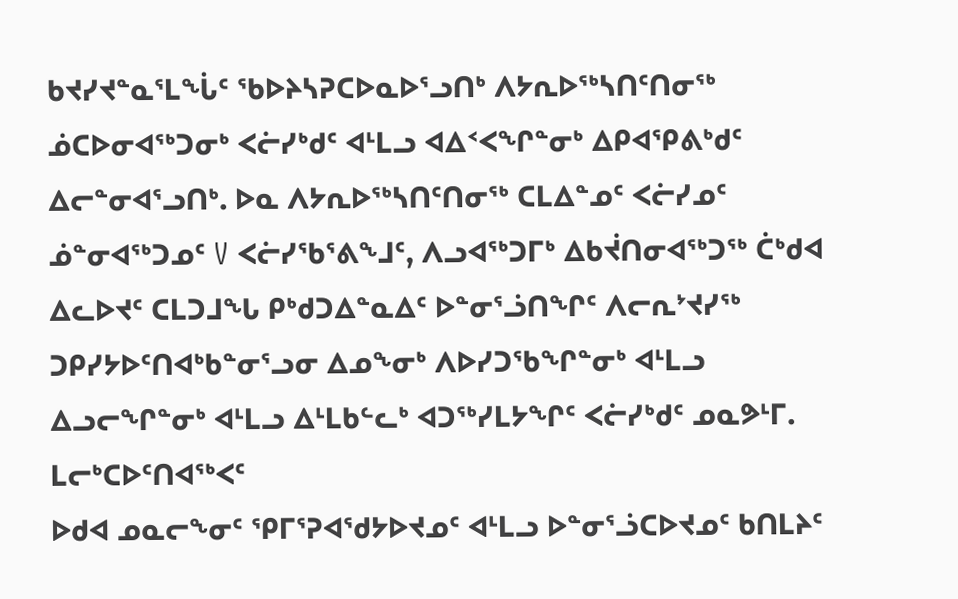ᑲᔪᓯᔪᓐᓇᕐᒪᖔᑦ ᖃᐅᔨᓴᕈᑕᐅᓇᐅᕐᓗᑎᒃ ᐱᔭᕆᐅᖅᓴᑎᑦᑎᓂᖅ ᓅᑕᐅᓂᐊᖅᑐᓂᒃ ᐸᓖᓯᒃᑯᑦ ᐊᒻᒪᓗ ᐊᐃᑉᐸᖏᓐᓂᒃ ᐃᑭᐊᕿᕕᒃᑯᑦ ᐃᓕᓐᓂᐊᕐᓗᑎᒃ. ᐅᓇ ᐱᔭᕆᐅᖅᓴᑎᑦᑎᓂᖅ ᑕᒪᐃᓐᓄᑦ ᐸᓖᓯᓄᑦ ᓅᓐᓂᐊᖅᑐᓄᑦ V ᐸᓖᓯᖃᕐᕕᖕᒧᑦ, ᐱᓗᐊᖅᑐᒥᒃ ᐃᑲᔫᑎᓂᐊᖅᑐᖅ ᑖᒃᑯᐊ ᐃᓚᐅᔪᑦ ᑕᒪᑐᒧᖓ ᑭᒃᑯᑐᐃᓐᓇᐃᑦ ᐅᓐᓂᕐᓘᑎᖏᑦ ᐱᓕᕆᔾᔪᓯᖅ ᑐᑭᓯᔭᐅᑦᑎᐊᒃᑲᓐᓂᕐᓗᓂ ᐃᓄᖕᓂᒃ ᐱᐅᓯᑐᖃᖏᓐᓂᒃ ᐊᒻᒪᓗ ᐃᓗᓕᖏᓐᓂᒃ ᐊᒻᒪᓗ ᐃᒻᒪᑲᓪᓚᒃ ᐊᑐᖅᓯᒪᔭᖏᑦ ᐸᓖᓯᒃᑯᑦ ᓄᓇᕗᒻᒥ.
ᒪᓕᒃᑕᐅᑦᑎᐊᖅᐸᑦ
ᐅᑯᐊ ᓄᓇᓕᖕᓂᑦ ᕿᒥᕐᕈᐊᖁᔭᐅᔪᓄᑦ ᐊᒻᒪᓗ ᐅᓐᓂᕐᓘᑕᐅᔪᓄᑦ ᑲᑎᒪᔨᑦ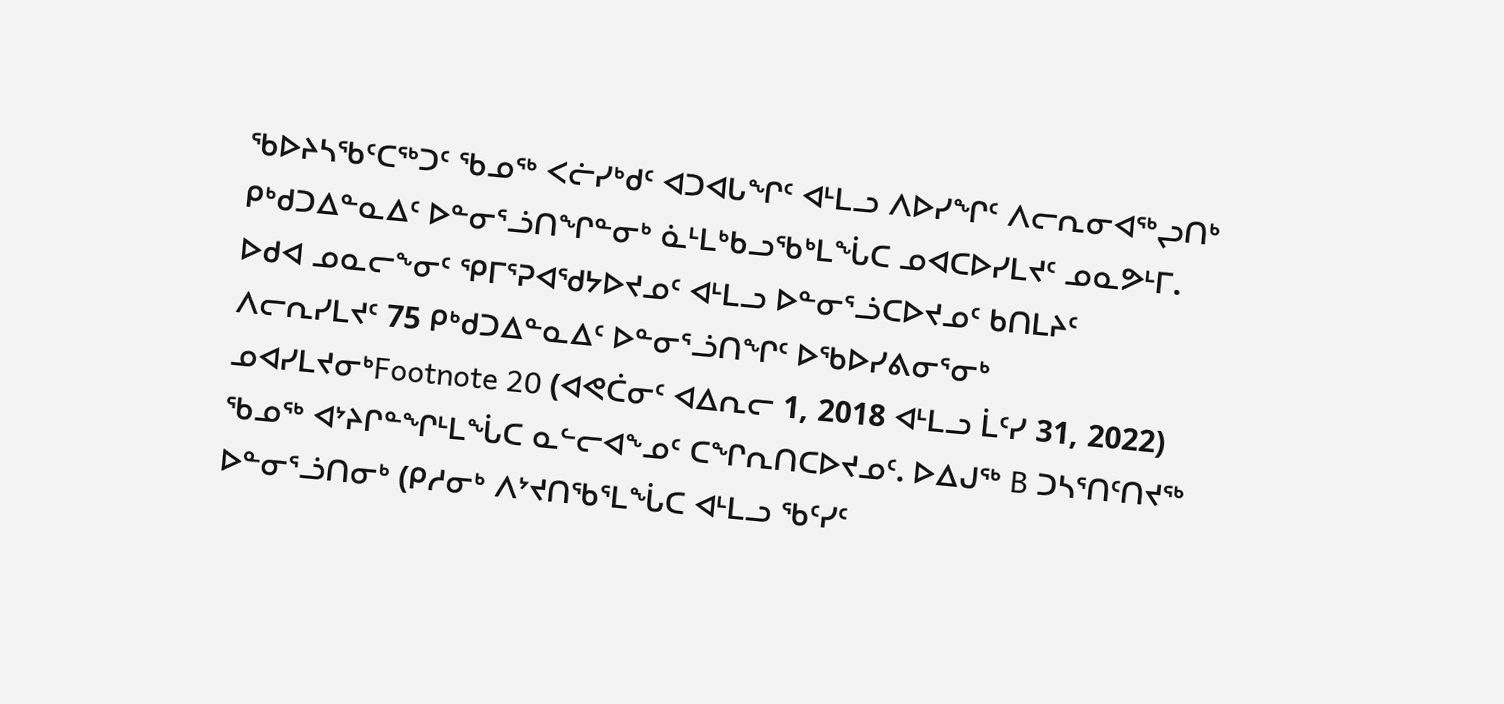ᖃᐅᔨᓴᖃᑦᑕᖅᑐᑦ ᖃᓄᖅ ᐸᓖᓯᒃᑯᑦ ᐊᑐᐊᒐᖏᑦ ᐊᒻᒪᓗ ᐱᐅᓯᖏᑦ ᐱᓕᕆᓂᐊᖅᖢᑎᒃ ᑭᒃᑯᑐᐃᓐᓇᐃᑦ ᐅᓐᓂᕐᓘᑎᖏᓐᓂᒃ ᓈᒻᒪᒃᑲᓗᖃᒃᒪᖔᑕ ᓄᐊᑕᐅᓯᒪᔪᑦ ᓄᓇᕗᒻᒥ. ᐅᑯᐊ ᓄᓇᓕᖕᓂᑦ ᕿᒥᕐᕈᐊᖁᔭᐅᔪᓄᑦ ᐊᒻᒪᓗ ᐅᓐᓂᕐᓘᑕᐅᔪᓄᑦ ᑲᑎᒪᔨᑦ ᐱᓕᕆᓯᒪᔪᑦ 75 ᑭᒃᑯᑐᐃᓐᓇᐃᑦ ᐅᓐᓂᕐᓘᑎᖏᑦ ᐅᖃᐅᓯᕕᓂᕐᓂᒃ ᓄᐊᓯᒪᔪᓂᒃFootnote 20 (ᐊᕙᑖᓂᑦ ᐊᐃᕆᓕ 1, 2018 ᐊᒻᒪᓗ ᒫᑦᓯ 31, 2022) ᖃᓄᖅ ᐊᔾᔨᒋᓐᖏᒻᒪᖔᑕ ᓇᓪᓕᐊᖕᓄᑦ ᑕᖏᕆᑎᑕᐅᔪᓄᑦ. ᐅᐃᒍᖅ B ᑐᓴᕐᑎᑦᑎᔪᖅ ᐅᓐᓂᕐᓘᑎᓂᒃ (ᑭᓱᓂᒃ ᐱᔾᔪᑎᖃᕐᒪᖔᑕ ᐊᒻᒪᓗ ᖃᑦᓯᑦ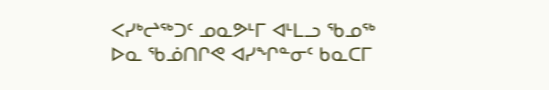ᐸᓯᒃᖠᖅᑐᑦ ᓄᓇᕗᒻᒥ ᐊᒻᒪᓗ ᖃᓄᖅ ᐅᓇ ᖃᓅᑎᒋᕙ ᐊᓯᖏᓐᓂᑦ ᑲᓇᑕᒥ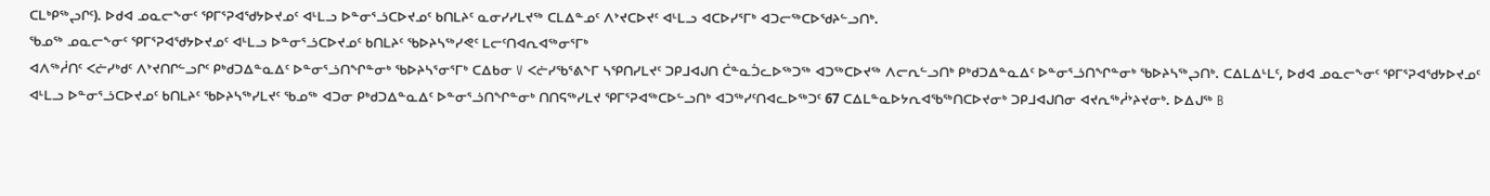ᑕᒪᒃᑭᖅᖢᒋᑦ). ᐅᑯᐊ ᓄᓇᓕᖕᓂᑦ ᕿᒥᕐᕈᐊᖁᔭᐅᔪᓄᑦ ᐊᒻᒪᓗ ᐅᓐᓂᕐᓘᑕᐅᔪᓄᑦ ᑲᑎᒪᔨᑦ ᓇᓂᓯᓯᒪᔪᖅ ᑕᒪᐃᓐᓄᑦ ᐱᔾᔪᑕᐅᔪᑦ ᐊᒻᒪᓗ ᐊᑕᐅᓯᕐᒥᒃ ᐊᑐᓕᖅᑕᐅᖁᔨᓪᓗᑎᒃ.
ᖃᓄᖅ ᓄᓇᓕᖕᓂᑦ ᕿᒥᕐᕈᐊᖁᔭᐅᔪᓄᑦ ᐊᒻᒪᓗ ᐅᓐᓂᕐᓘᑕᐅᔪᓄᑦ ᑲᑎᒪᔨᑦ ᖃᐅᔨᓴᖅᓯᕙᑦ ᒪᓕᑦᑎᐊᕆᐊᖅᓂᕐᒥᒃ
ᐊᐱᖅᓲᑎᑦ ᐸᓖᓯᒃᑯᑦ ᐱᔾᔪᑎᒋᓪᓗᒋᑦ ᑭᒃᑯᑐᐃᓐᓇᐃᑦ ᐅᓐᓂᕐᓘᑎᖏᓐᓂᒃ ᖃᐅᔨᓴᕐᓂᕐᒥᒃ ᑕᐃᑲᓂ V ᐸᓖᓯᖃᕐᕕᖕᒥ ᓴᕿᑎᓯᒪᔪᑦ ᑐᑭᒧᐊᒍᑎ ᑖᓐᓇᑑᓚᐅᖅᑐᖅ ᐊᑐᖅᑕᐅᔪᖅ ᐱᓕᕆᓪᓗᑎᒃ ᑭᒃᑯᑐᐃᓐᓇᐃᑦ ᐅᓐᓂᕐᓘᑎᖏᓐᓂᒃ ᖃᐅᔨᓴᖅᖢᑎᒃ. ᑕᐃᒪᐃᒻᒪᑦ, ᐅᑯᐊ ᓄᓇᓕᖕᓂᑦ ᕿᒥᕐᕈᐊᖁᔭᐅᔪᓄᑦ ᐊᒻᒪᓗ ᐅᓐᓂᕐᓘᑕᐅᔪᓄᑦ ᑲᑎᒪᔨᑦ ᖃᐅᔨᓴᖅᓯᒪᔪᑦ ᖃᓄᖅ ᐊᑐᓂ ᑭᒃᑯᑐᐃᓐᓇᐃᑦ ᐅᓐᓂᕐᓘᑎᖏᓐᓂᒃ ᑎᑎᕋᖅᓯᒪᔪ ᕿᒥᕐᕈᐊᖅᑕᐅᓪᓗᑎᒃ ᐊᑐᖅᓯᑦᑎᐊᓚᐅᖅᑐᑦ 67 ᑕᐃᒪᓐᓇᐅᔭᕆᐊᖃᖅᑎᑕᐅᔪᓂᒃ ᑐᑭᒧᐊᒍᑎᓂ ᐊᔪᕆᖅᓲᔾᔨᔪᓂᒃ. ᐅᐃᒍᖅ B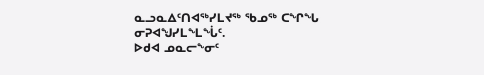ᓇᓗᓇᐃᑦᑎᐊᖅᓯᒪᔪᖅ ᖃᓄᖅ ᑕᖏᖓ ᓂᕈᐊᖑᓯᒪᖕᒪᖔᑦ.
ᐅᑯᐊ ᓄᓇᓕᖕᓂᑦ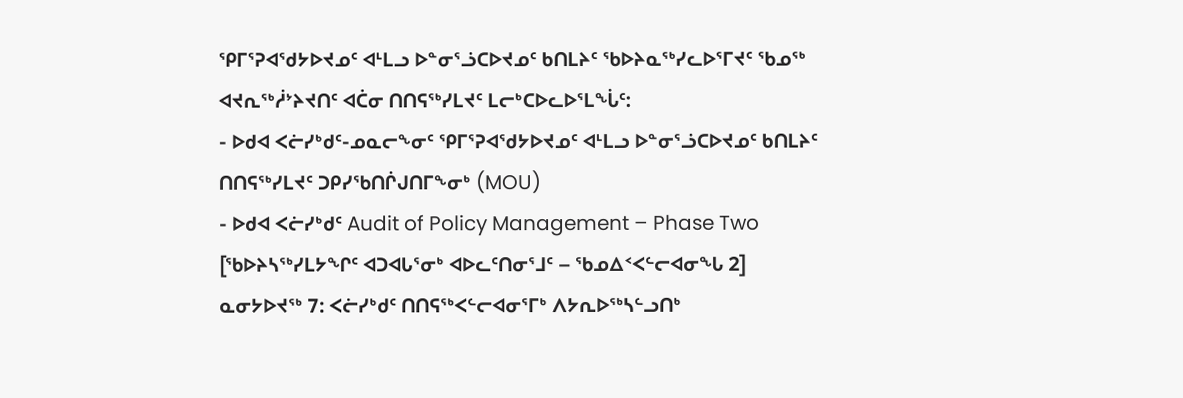ᕿᒥᕐᕈᐊᖁᔭᐅᔪᓄᑦ ᐊᒻᒪᓗ ᐅᓐᓂᕐᓘᑕᐅᔪᓄᑦ ᑲᑎᒪᔨᑦ ᖃᐅᔨᓇᖅᓯᓚᐅᕐᒥᔪᑦ ᖃᓄᖅ ᐊᔪᕆᖅᓲᔾᔨᔪᑎᑦ ᐊᑖᓂ ᑎᑎᕋᖅᓯᒪᔪᑦ ᒪᓕᒃᑕᐅᓚᐅᕐᒪᖔᑦ:
- ᐅᑯᐊ ᐸᓖᓯᒃᑯᑦ-ᓄᓇᓕᖕᓂᑦ ᕿᒥᕐᕈᐊᖁᔭᐅᔪᓄᑦ ᐊᒻᒪᓗ ᐅᓐᓂᕐᓘᑕᐅᔪᓄᑦ ᑲᑎᒪᔨᑦ ᑎᑎᕋᖅᓯᒪᔪᑦ ᑐᑭᓯᖃᑎᒌᒍᑎᒥᖕᓂᒃ (MOU)
- ᐅᑯᐊ ᐸᓖᓯᒃᑯᑦ Audit of Policy Management – Phase Two [ᖃᐅᔨᓴᖅᓯᒪᔭᖏᑦ ᐊᑐᐊᒐᕐᓂᒃ ᐊᐅᓚᑦᑎᓂᕐᒧᑦ – ᖃᓄᐃᑉᐸᓪᓕᐊᓂᖓ 2]
ᓇᓂᔭᐅᔪᖅ 7: ᐸᓖᓯᒃᑯᑦ ᑎᑎᕋᖅᐸᓪᓕᐊᓂᕐᒥᒃ ᐱᔭᕆᐅᖅᓴᓪᓗᑎᒃ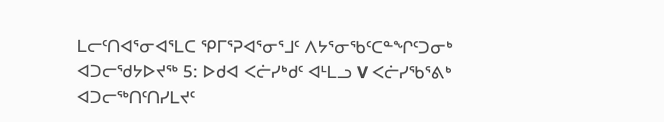ᒪᓕᑦᑎᐊᕐᓂᐊᕐᒪᑕ ᕿᒥᕐᕈᐊᕐᓂᕐᒧᑦ ᐱᔭᕐᓂᖃᑦᑕᓐᖏᑦᑐᓂᒃ
ᐊᑐᓕᖁᔭᐅᔪᖅ 5: ᐅᑯᐊ ᐸᓖᓯᒃᑯᑦ ᐊᒻᒪᓗ V ᐸᓖᓯᖃᕐᕕᒃ ᐊᑐᓕᖅᑎᑦᑎᓯᒪᔪᑦ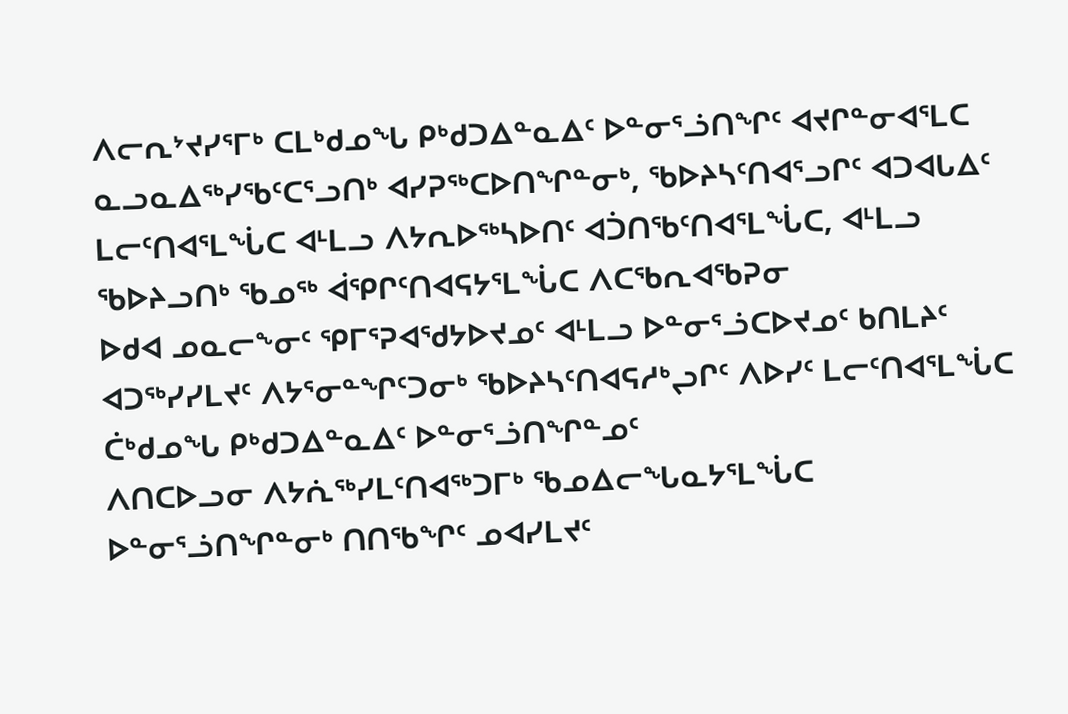ᐱᓕᕆᔾᔪᓯᕐᒥᒃ ᑕᒪᒃᑯᓄᖓ ᑭᒃᑯᑐᐃᓐᓇᐃᑦ ᐅᓐᓂᕐᓘᑎᖏᑦ ᐊᔪᒋᓐᓂᐊᕐᒪᑕ ᓇᓗᓇᐃᖅᓯᖃᑦᑕᕐᓗᑎᒃ ᐊᓯᕈᖅᑕᐅᑎᖏᓐᓂᒃ, ᖃᐅᔨᓴᑦᑎᐊᕐᓗᒋᑦ ᐊᑐᐊᒐᐃᑦ ᒪᓕᑦᑎᐊᕐᒪᖔᑕ ᐊᒻᒪᓗ ᐱᔭᕆᐅᖅᓴᐅᑎᑦ ᐊᑑᑎᖃᑦᑎᐊᕐᒪᖔᑕ, ᐊᒻᒪᓗ ᖃᐅᔨᓗᑎᒃ ᖃᓄᖅ ᐋᕿᒋᑦᑎᐊᕋᔭᕐᒪᖔᑕ ᐱᑕᖃᕆᐊᖃᕈᓂ
ᐅᑯᐊ ᓄᓇᓕᖕᓂᑦ ᕿᒥᕐᕈᐊᖁᔭᐅᔪᓄᑦ ᐊᒻᒪᓗ ᐅᓐᓂᕐᓘᑕᐅᔪᓄᑦ ᑲᑎᒪᔨᑦ ᐊᑐᖅᓯᓯᒪᔪᑦ ᐱᔭᕐᓂᓐᖏᑦᑐᓂᒃ ᖃᐅᔨᓴᑦᑎᐊᕋᓱᒃᖢᒋᑦ ᐱᐅᓯᑦ ᒪᓕᑦᑎᐊᕐᒪᖔᑕ ᑖᒃᑯᓄᖓ ᑭᒃᑯᑐᐃᓐᓇᐃᑦ ᐅᓐᓂᕐᓘᑎᖏᓐᓄᑦ
ᐱᑎᑕᐅᓗᓂ ᐱᔭᕇᖅᓯᒪᑦᑎᐊᖅᑐᒥᒃ ᖃᓄᐃᓕᖓᓇᔭᕐᒪᖔᑕ ᐅᓐᓂᕐᓘᑎᖏᓐᓂᒃ ᑎᑎᖃᖏᑦ ᓄᐊᓯᒪᔪᑦ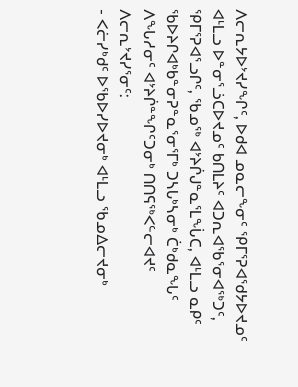ᐱᓕᕆᔭᐅᔾᔪᓯᖏᑦ, ᐅᑯᐊ ᓄᓇᓕᖕᓂᑦ ᕿᒥᕐᕈᐊᖁᔭᐅᔪᓄᑦ ᐊᒻᒪᓗ ᐅᓐᓂᕐᓘᑕᐅᔪᓄᑦ ᑲᑎᒪᔨᑦ ᐊᑐᕆᐊᖃᕐᓂᐊᖅᑐᑦ, ᕿᒥᕐᕈᐊᕐᓗᒋᑦ, ᖃᓄᖅ ᐊᔾᔨᒌᒍᓐᓇᕐᒪᖔᑕ, ᐊᒻᒪᓗ ᓇᑭᑦ ᖃᐅᔨᒋᐊᒃᑲᓐᓂᕈᓐᓇᕐᓂᕐᒥᒃ ᑐᓴᒐᒃᓴᓂᒃ ᑖᒃᑯᓇᖓᑦ ᐱᖓᓱᓂᑦ ᐊᔾᔨᒌᓐᖏᑦᑐᓂᒃ ᑎᑎᕋᖅᐸᓪᓕᐊᔪᑦ ᐱᓕᕆᔾᔪᓯᕐᓂᑦ:
- ᐸᓖᓯᒃᑯᑦ ᐅᖃᐅᓯᐅᔪᓂᒃ ᐊᒻᒪᓗ ᖃᓄᐃᓕᔪᓂᒃ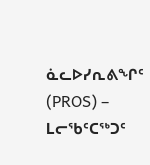ᓈᓚᐅᓯᕆᕕᖏᑦ (PROS) – ᒪᓕᖃᑦᑕᖅᑐᑦ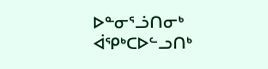ᐅᓐᓂᕐᓘᑎᓂᒃ ᐋᕿᒃᑕᐅᓪᓗᑎᒃ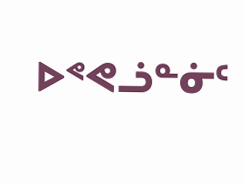ᐅᕝᕙᓘᓐᓃᑦ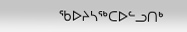ᖃᐅᔨᓴᖅᑕᐅᓪᓗᑎᒃ